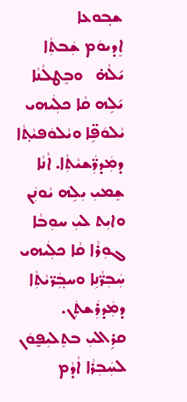ܫܒ݂ܘܥܐ
ܐܸܕܝܘܿܡ ܫܲܒܬܼܵܐ ܝ݇ܠܵܗ̇   ܘܒܸܛܠܵܢܵܐ ܝ݇ܠܹܗ ܩܵܐ ܟܠܲܝܗܝ ܝܵܠܘܿܦܹ̈ܐ ܘܝܵܠܘܿܦܝܵܬ݂ܵܐ ܕܡܲܕܪ̈ܲܫܝܵܬܼܵܐ. ܐܵܢܵܐ ܫܸܡܝܼ ܝܼܠܹܗ ܝܵܘܢܲܢ ܘܐܝܼܬ ܠܝܼ ܚܘܼܒܵܐ ܓܘܼܪܵܐ ܩܵܐ ܟܠܲܝܗܝ ܚܲܒܼܪ̈ܵܢܹܐ ܘܚܒ݂ܲܪ̈ܝܵܬܼܵܐ ܕܡܲܕܪܲܫܬܲܢ. ܩܪܹܐܠܝܼ ܒܬܸܠܝܼܦ̮ܘܿܢ ܠܚܲܒܼܪܵܐ ܐܵܕܵܡ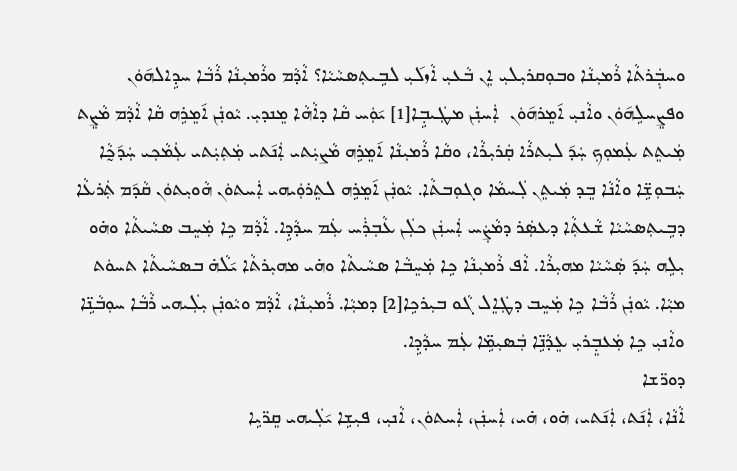ܘܚܒ݂ܲܪܬܵܐ ܪܵܡܝܼܢܵܐ ܘܒܘܼܩܪܝܼܠܝܼ ܐܸܢ ܒܵܥܝܼ ܐܵܙܠ݇ܝܼ ܠܒܹܝܬܼܣܚܵܝܵܐ؟ ܐܵܕܵܡ ܘܪܵܡܝܼܢܵܐ ܪܵܒܵܐ ܚܕܹܐܠܗ݇ܘܿܢ ܘܦܨܸܚܠܹܗ݇ܘܿܢ ܘܐܵܢܝܼ ܐ݇ܡܸܪܗ݇ܘܿܢ  ܐܲܚܢܲܢ ܡܛܲܝܒ݂ܹܐ[1] ܝ݇ܘܲܚ ܩܵܐ ܕܐܵܗܵܐ ܡܸܢܕܝܼ. ܝܵܘܢܲܢ ܐ݇ܡܸܪܹܗ ܩܵܐ ܐܵܕܵܡ ܡܵܨܸܬ ܡܲܝܬܸܬ ܥܲܡܘܼܟܼ ܚܲܕ݇ ܠܝܼܬܪܵܐ ܩܲܪܝܼܪܵܐ، ܘܩܵܐ ܪܵܡܝܼܢܵܐ ܐ݇ܡܸܪܹܗ ܡܵܨܝܲܬܝ ܐܲܢ݇ܬܝ ܡܲܬܼܝܲܬܝ ܥܲܡܵܟܼܝ ܚܲܕ݇ܟ̰ܵܐ ܚܲܒܘܼܫܹ̈ܐ ܘܐܵܢܵܐ ܒܸܕ ܡܲܝܬܸܢ ܠܲܚܡܵܐ ܘܓܘܼܒܬܵܐ. ܝܵܘܢܲܢ ܐ݇ܡܸܪܹܗ ܠܬܸܪܘܲܝܗܝ ܐܲܚܬܘܿܢ ܗܵܘܝܼܬܘܿܢ ܩܵܕ݇ܡ ܬܲܪܥܵܐ ܕܒܹܝܬܼܣܚܵܝܵܐ ܫܵܥܬܼܵܐ ܕܥܣܲܪ ܕܡܵܨܲܚ ܐܲܚܢܲܢ ܟܠܲܢ ܥܵܒܼܪܲܚ ܥܲܡ ܚܕܵܕܹܐ. ܐܵܕܵܡ ܟܹܐ ܡܲܚܸܒ ܣܚܵܝܬܵܐ ܘܗ̇ܘ ܝܼܠܹܗ ܚܲܕ݇ ܣܲܚܵܝܵܐ ܡܗܝܼܪܵܐ. ܐܵܦ ܪܵܡܝܼܢܵܐ ܟܹܐ ܡܲܚܸܒܵܐ ܣܚܵܝܬܵܐ ܘܗ̇ܝ ܡܗܝܼܪܬܵܐ ܝ݇ܠܵܗ̇ ܒܣܚܵܝܬܵܐ ܬܚܘܿܬ ܡܝܼܵܐ. ܝܵܘܢܲܢ ܪܵܒܵܐ ܟܹܐ ܡܲܚܸܒ ܕܛܲܐܸܠ ܓܵܘ ܒܝܼܪܟܹܐ[2] ܕܡܝܼܵܐ. ܪܵܡܝܼܢܵܐ، ܐܵܕܵܡ ܘܝܵܘܢܲܢ ܝܼܠܲܝܗܝ ܪܵܒܵܐ ܚܘܼܒܵܢܹ̈ܐ ܘܐܵܢܝܼ ܟܹܐ ܡܲܥܒ݂ܸܪܝܼ ܥܸܕܵܢܹ̈ܐ ܒܲܣܝܼܡܹ̈ܐ ܥܲܡ ܚܕܵܕܹܐ.
ܕܘܪ̈ܫܐ
ܐܵܢܵܐ، ܐܲܢ݇ܬ، ܐܲܢ݇ܬܝ، ܗ̇ܘ، ܗ̇ܝ، ܐܲܚܢܲܢ، ܐܲܚܬܘܿܢ، ܐܵܢܝܼ، ܦܝܼܫܹܐ ܝ݇ܠܲܝܗܝ ܩܸܪ̈ܝܹܐ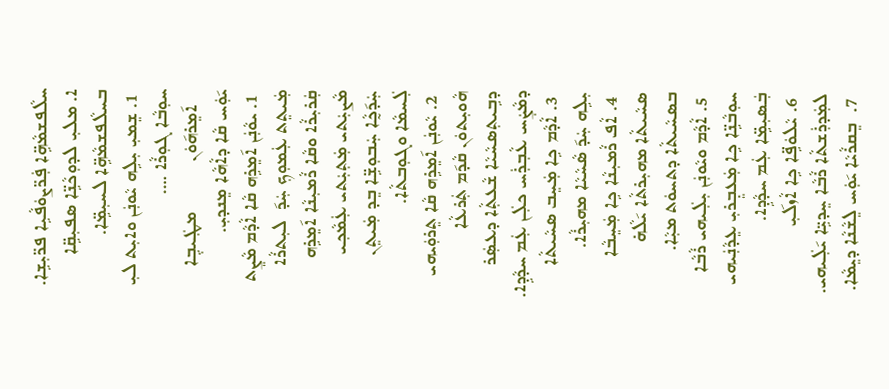ܚܠܵܦܫܡܵܗܹ̈ܐ ܦܲܪ̈ܨܘܿܦܵܝܹܐ ܦܪ̈ܝܼܫܹܐ.
ܐ. ܡܠܝܼ ܠܕܘܼܟܵܢܹ̈ܐ ܣܦܝܼܩܹ̈ܐ ܒܚܠܵܦܫܡܵܗܹ̈ܐ ܠܚܝܼܡܹ̈ܐ.
 1. ܫܸܡܝܼ ܝܼܠܹܗ ܝܵܘܢܲܢ ܘܐܝܼܬ ܠܝܼ ܚܘܼܒܵܐ ܓܘܼܪܵܐ ….
   ܐ݇ܡܸܪܗ݇ܘܿܢ          ܡܛܲܝܒܹ݂ܐ ܝ݇ܘܲܚ ܩܵܐ ܕܐܵܗܵܐ ܡܸܢܕܝܼ.
 1. ܝܘܵܢܲܢ ܐ݇ܡܸܪܹܗ ܩܵܐ ܐܵܕܵܡ ܡܵܨܸܬ ܡܲܝܬܸܬ ܥܲܡܘܼܟܼ ܚܲܕ݇  ܠܝܼܬܪܵܐ ܩܲܪܝܼܪܵܐ ܘܩܵܐ ܪܵܡܝܼܢܵܐ ܐ݇ܡܸܪܹܗ ܡܵܨܝܲܬܝ ܡܲܬܼܝܲܬܝ ܥܲܡܵܟܼܝ     ܚܲܕ݇ܟ̰ܵܐ ܚܲܒܘܼܫܹ̈ܐ ܒܸܕ ܡܲܝܬܸܢ ܠܲܚܡܵܐ ܘܓܘܼܒܬܵܐ.
 2. ܝܵܘܢܲܢ ܐ݇ܡܸܪܹܗ ܩܵܐ ܬܸܪܘܲܝܗܝ ܗܵܘܝܼܬܘܿܢ ܩܵܕ݇ܡ ܬܲܪܥܵܐ ܕܒܹܝܬܼܣܚܵܝܵܐ ܫܵܥܬܼܵܐ ܕܥܣܲܪ ܕܡܵܨܲܚ ܥܵܒܼܪܲܚ ܟܠܲܢ ܥܲܡ ܚܕܵܕܹܐ.
 3. ܐܵܕܵܡ ܟܹܐ ܡܲܚܸܒ ܣܚܵܝܬܵܐ ܝܼܠܹܗ ܚܲܕ݇ ܣܵܚܵܝܵܐ ܡܗܝܼܪܵܐ.
 4. ܐܵܦ ܪܵܡܝܼܢܵܐ ܟܹܐ ܡܲܚܸܒܵܐ ܣܚܵܝܬܵܐ ܡܗܝܼܪܬܵܐ ܝ݇ܠܵܗ̇ ܒܣܚܵܝܬܵܐ ܕܬܚܘܿܬ ܡܝܼܵܐ.
 5. ܐܵܕܵܡ ܘܝܵܘܢܲܢ ܝܼܠܲܝܗܝ ܪܵܒܵܐ ܚܘܼܒܵܢܹ̈ܐ ܟܹܐ ܡܲܥܒ݂ܸܪܝܼ ܥܸܕܵܢܲܝܗܝ ܒܲܣܝܼܡܹ̈ܐ ܥܲܡ ܚܕܵܕܹܐ.
 6. ܝܵܠܘܿܦܹ̈ܐ ܟܹܐ ܐܵܙܠ݇ܝܼ ܠܡܲܕܪܲܫܬܵܐ ܪܵܒܵܐ ܚܸܕܝܹ̈ܐ ܝ݇ܠܲܝܗܝ.
 7.  ܒܸܩܪܵܝܵܐ ܝ݇ܘܲܚ ܠܸܫܵܢܵܐ ܕܝܸܡܵܐ.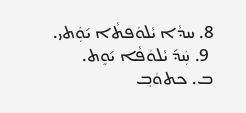8. ܚܕܵܐ ܝܵܠܘܿܦܬܵܐ ܝ݇ܘܲܬܝ.
 9. ܚܲܕ݇ ܝܵܠܘܿܦܵܐ ܝ݇ܘܸܬ.
ܒ. ܟܬܘܿܒ݂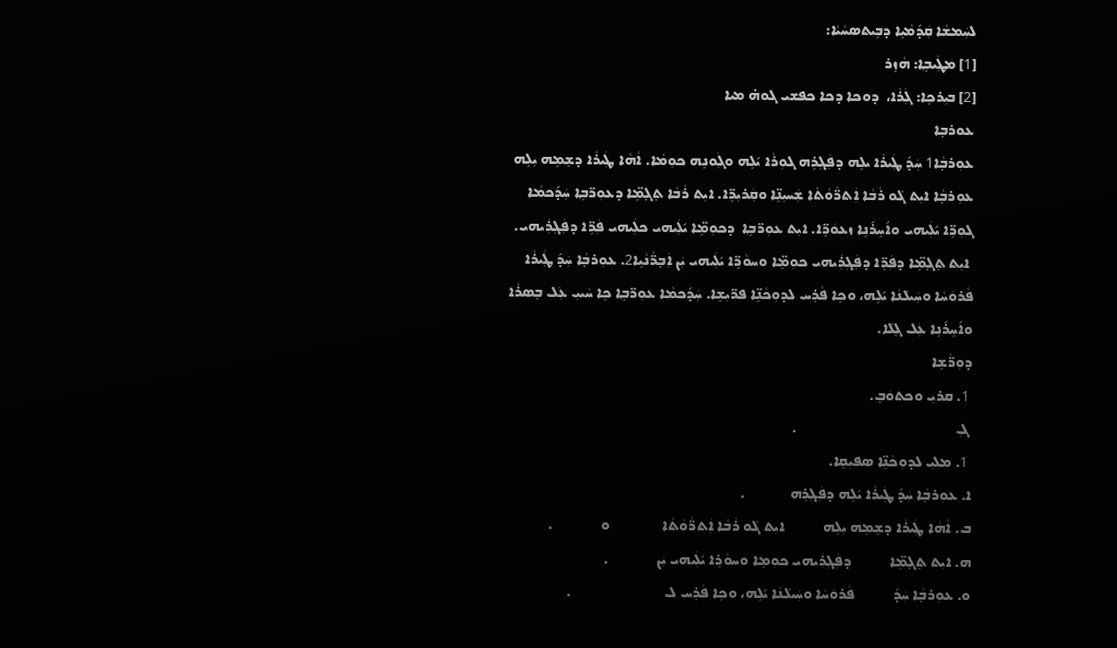ܠܚܲܡܫܵܐ ܩܲܕ݇ܡܵܝܹܐ ܕܒܹܝܬܣܚܵܝܵܐ:
[1] ܡܛܲܝܒ݂ܹܐ: ܗܵܙܸܪ
[2] ܒܝܼܪܟܹܐ: ܓܲܪܵܐ،  ܕܘܟܐ ܕܟܐ ܟܦܫܝ ܓܘܗ̇ ܡܝܐ
ܥܘܪܒ݂ܐ
ܥܘܼܪܒ݂ܵܐ1 ܚܲܕ݇ ܛܲܝܪܵܐ ܝܠܹܗ ܕܦܲܓܼܪܹܗ ܓܘܼܪܵܐ ܝ݇ܠܹܗ ܘܓܲܘܢܹܗ ܟܘܼܡܵܐ. ܐܵܗܵܐ ܛܲܝܪܵܐ ܕܫܸܡܹܗ ܝܼܠܹܗ ܥܘܼܪܒ݂ܵܐ ܐܝܼܬ ܓܵܘ ܪܵܒܵܐ ܐܲܬܪ̈ܵܘܵܬܵܐ ܫܲܚܝܼܢܹ̈ܐ ܘܩܲܪܝܼܪܹ̈ܐ. ܐܝܼܬ ܪܵܒܵܐ ܬܸܓ݂ܡܹ̈ܐ ܕܥܘܼܪ̈ܒ݂ܹܐ ܚܲܕ݇ܟܡܵܐ ܓܘܼܪܹ̈ܐ ܝ݇ܠܲܝܗܝ ܘܐ݇ܚܹܪ݇ܢܹܐ ܙܥܘܿܪܹ̈ܐ. ܐܝܼܬ ܥܘܼܪ̈ܒ݂ܹܐ  ܕܟܘܼܡܹ̈ܐ ܝ݇ܠܲܝܗܝ ܟܠܲܝܗܝ ܦܲܪܹ̈ܐ ܕܦܲܓܼܪܲܝܗܝ.
 ܐܝܼܬ ܬܸܓ݂ܡܹ̈ܐ ܕܦܲܪܹ̈ܐ ܕܦܲܓܼܪܲܝܗܝ ܟܘܼܡܹ̈ܐ ܘܚܘܵܪܹ̈ܐ ܝ݇ܠܲܝܗܝ ܝܲܢ ܐܲܒ݂ܪ̈ܵܢܵܝܹܐ2. ܥܘܼܪܒ݂ܵܐ ܚܲܕ݇ ܛܲܝܪܵܐ ܦܵܪܘܿܚܵܐ ܘܚܲܝܠܵܢܵܐ ܝ݇ܠܹܗ، ܘܟܹܐ ܦܵܪܸܚ ܠܕܘܼܟܵܢܹ̈ܐ ܦܪ̈ܝܼܫܹܐ. ܚܲܕ݇ܟܡܵܐ ܥܘܼܪ̈ܒ݂ܹܐ ܟܹܐ ܚܵܝܝܼ ܥܲܠ ܒܸܣܪܵܐ ܘܐ݇ܚܹܪ݇ܢܹܐ ܥܲܠ ܓܸܠܵܐ.
ܕܘܼܪ̈ܵܫܹܐ
 1. ܩܪܝܼ ܘܟܬܘܿܒ݂.
 ܓܼ                                              .
 1. ܡܠܝܼ ܠܕܘܼܟܵܢܹ̈ܐ ܣܦܝܼܩܹܐ.
ܐ. ܥܘܼܪܒ݂ܵܐ ܚܲܕ݇ ܛܲܝܪܵܐ ܝ݇ܠܹܗ ܕܦܲܓܼܪܹܗ             .
ܒ. ܐܵܗܵܐ ܛܲܝܪܵܐ ܕܫܸܡܹܗ ܝܼܠܹܗ           ܐܝܼܬ ܓܵܘ ܪܵܒܵܐ ܐܲܬܪ̈ܵܘܵܬܵܐ               ܘ              .
ܗ. ܐܝܼܬ ܬܸܓ݂ܡܹ̈ܐ           ܕܦܲܓܼܪܲܝܗܝ ܟܘܼܡܹܐ ܘܚܘܵܪܹܐ ܝ݇ܠܲܝܗܝ ܝܲܢ              .
ܘ. ܥܘܼܪܒ݂ܵܐ ܚܲܕ݇           ܦܵܪܘܿܚܵܐ ܘܚܲܝܠܵܢܵܐ ܝ݇ܠܹܗ، ܘܟܹܐ ܦܵܪܸܚ ܠ                           .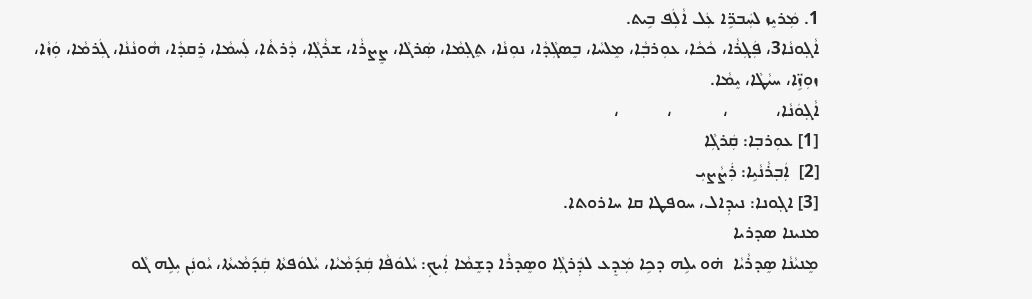1. ܡܲܪܝܸܙ ܠܚܲܒܪܹ̈ܐ ܥܲܠ ܐܵܠܲܦ ܒܹܝܬ.
ܐܵܓ݂ܘܢܵܐ3، ܦܲܓܼܪܵܐ، ܟܵܟܵܐ، ܥܘܼܪܒ݂ܵܐ، ܡܸܠܚܵܐ، ܒܸܣܓܼܵܕܵܐ، ܢܘܼܢܵܐ، ܬܸܓ݂ܡܵܐ، ܣܲܪܓܵܐ، ܨܸܨܪܵܐ، ܫܪܵܓ݂ܵܐ، ܕܵܪܬܵܐ، ܠܲܚܡܵܐ، ܪܸܩܕܵܐ، ܗܵܘܢܵܢܵܐ، ܓܲܪܡܵܐ، ܘܲܙܵܐ، ܙܘܼܙܹ̈ܐ، ܚܝܵܛܵܐ، ܝܸܡܵܐ.
ܐܵܓ݂ܘܿܢܵܐ،           ،            ،           ،
[1] ܥܘܼܪܒ݂ܐ: ܩܲܪܓܼܵܐ
[2]  ܐܲܒ݂ܪܵܢܵܝܹܐ: ܪܲܨܵܨܝܼ
[3] ܐܓ݂ܘܢܐ: ܢܝܕܼܐܠ، ܚܘܦܛܐ ܩܐ ܚܐܪܘܬܐ.
ܡܢܝܢܐ ܣܕܪܝܐ
ܡܸܢܝܵܢܵܐ ܣܸܕܪܵܝܵܐ  ܗ̇ܘ ܝܠܹܗ ܕܟܹܐ ܡܲܕܸܥ ܠܕܲܪܓܼܵܐ ܘܣܸܕܪܵܐ ܕܫܸܡܵܐ ܐܲܝܟܼ: ܝܵܠܘܿܦܵܐ ܩܲܕ݇ܡܵܝܵܐ، ܝܵܠܘܿܦܬܵܐ ܩܲܕ݇ܡܵܝܬܵܐ، ܝܵܘܢܲܢ ܝܼܠܹܗ ܓܵܘ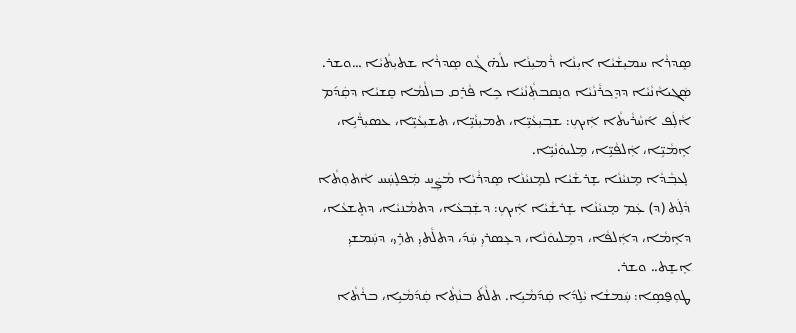ܣܸܕܪܵܐ ܚܡܝܼܫܵܝܵܐ ܐܝܼܢܵܐ ܪܵܡܝܼܢܵܐ ܝܠܵܗ̇ ܓܵܘ ܣܸܕܪܵܐ ܫܬܝܼܬܵܝܵܐ …ܘܫܪ.
ܣܲܓܝܐܵܢܵܝܵܐ ܕܕܸܟ݂ܪܵܢܵܝܵܐ ܘܢܸܩܒܬܼܵܢܵܝܵܐ ܟܹܐ ܦܵܪܸܩ ܒܙܠܵܡܵܐ ܩܸܫܝܵܐ ܕܩܲܕ݇ܡ ܐܵܠܲܦ ܐ݇ܚܵܪܵܝܬܵܐ ܐܲܝܟܼ: ܫܒ݂ܝܼܥܵܝܹ̈ܐ، ܬܡܝܼܢܵܝܹ̈ܐ، ܬܫܝܼܥܵܝܹ̈ܐ، ܥܣܝܼܪ̈ܵܝܹܐ، ܐܸܡܵܝܹ̈ܐ، ܐܲܠܦܵܝܹ̈ܐ، ܡܸܠܝܘܿܢܵܝܹ̈ܐ.
 ܠܸܥܒ݂ܵܕܵܐ ܡܸܢܝܵܢܵܐ ܫܸܪܫܵܝܵܐ ܠܡܸܢܝܵܢܵܐ ܣܸܕܪܵܝܵܐ ܡܵܨܲܚ ܡܲܦܠܸܚܲܚ ܐܵܬܘܼܬܵܐ ܕܵܠܲܬ (ܕ) ܥܲܡ ܡܸܢܝܵܢܵܐ ܫܸܪܫܵܝܵܐ ܐܲܝܟܼ: ܕܫܲܒ݂ܥܵܐ، ܕܬܡܵܢܝܵܐ، ܕܬܸܫܥܵܐ، ܕܐܸܡܵܐ، ܕܐܲܠܦܵܐ، ܕܡܸܠܝܘܿܢܵܐ، ܕܥܸܣܪܝܼ ܚܲܕ݇، ܕܬܠܵܬܝܼ ܬܪܹܝ، ܕܚܲܡܫܝܼ ܐܸܫܸܬ.. ܘܫܪ.
ܛܘܼܦ̮ܣܹܐ: ܚܲܡܫܵܐ ܝܵܠܹܕ݇ܐ ܩܲܕ݇ܡܵܝܹܐ. ܬܠܵܬ݇ ܒܢܵܬ݂ܵܐ ܩܲܕ݇ܡܵܝܹܐ، ܒܪܵܬܵܐ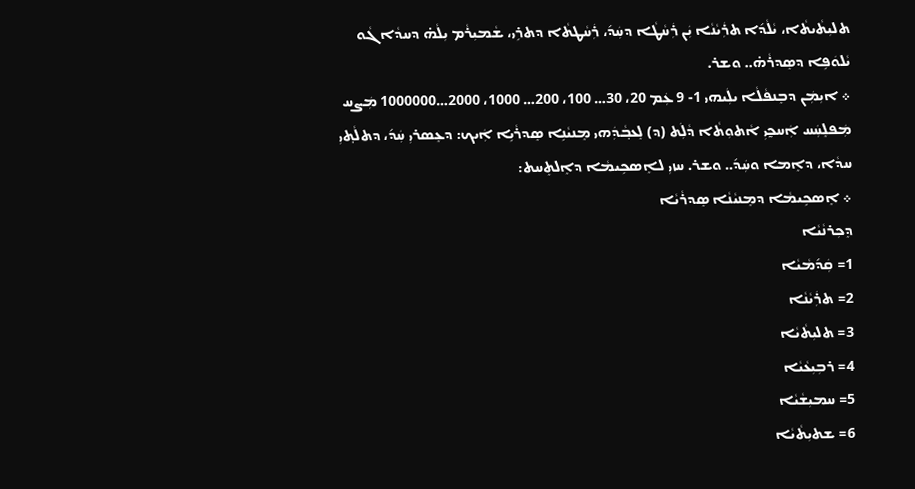ܬܠܝܼܬܵܝܬܵܐ، ܝܵܠܵܕ݇ܐ ܬܪܲܝܵܢܵܐ ܝܲܢ ܪܲܚܵܛܵܐ ܕܚܲܕ݇، ܪܲܚܵܛܬܵܐ ܕܬܪܹܝ، ܫܵܡܝܼܪܵܡ ܝܼܠܵܗ̇ ܕܚܕܵܐ ܓܵܘ ܝܵܠܘܿܦܹܐ ܕܣܸܕܪܵܗ̇.. ܘܫܪ.
܀ ܐܝܼܡܲܢ ܕܒܸܢܦܵܠܵܐ ܝܠܲܝܗܝ 1- 9 ܥܲܡ 20، 30… 100، 200… 1000، 2000…1000000 ܡܲܨܚ ܡܲܦܠܸܚܲܚ ܐܲܚܟ̰ܝܼ ܐܵܬܘܼܬܵܐ ܕܵܠܲܬ (ܕ) ܠܸܥܒ݂ܵܕܲܗܝ ܡܸܢܝܵܢܹܐ ܣܸܕܪܵܝܹܐ ܐܲܝܟ: ܕܥܸܣܪܝܼ ܚܲܕ݇، ܕܬܠܵܬ݂ܝܼ ܚܕܵܐ، ܕܐܸܡܐ ܘܚܲܕ݇.. ܘܫܪ. ܚܙܝܼ ܠܐܸܣܟܹܝܡܵܐ ܕܐܸܠܬܸܚܬ:
܀ ܐܸܣܟܹܝܡܵܐ ܕܡܸܢܝܵܢܵܐ ܣܸܕܪܵܝܵܐ
ܕܸܟܼܪܢܵܝܵܐ
1= ܩܲܕ݇ܡܵܝܵܐ
2= ܬܪܲܝܵܢܵܐ
3= ܬܠܝܼܬܵܝܵܐ
4= ܪܒܼܝܼܥܵܝܵܐ
5= ܚܡܝܼܫܵܝܵܐ
6= ܫܬܝܼܬܵܝܵܐ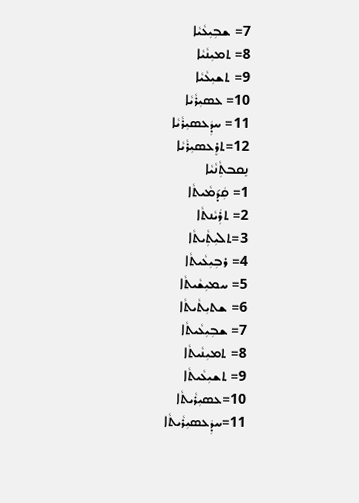7= ܫܒܼܝܼܥܵܝܵܐ
8= ܬܡܝܼܢܵܝܵܐ
9= ܬܫܝܼܥܵܝܵܐ
10= ܥܣܝܼܪܵܝܵܐ
11= ܚܕܲܥܣܝܼܪܵܝܵܐ
12=ܬܪܸܥܣܝܼܪܵܝܵܐ
ܢܸܩܒܬܼܵܢܵܝܵܐ
1= ܩܲܕ݇ܡܵܝܬܵܐ
2= ܬܪܲܝܵܢܬܵܐ
3=ܬܠܝܼܬܼܵܝܬܵܐ
4= ܪܒܼܝܼܥܵܝܬܵܐ
5= ܚܡܝܼܫܵܝܬܵܐ
6= ܫܬܝܼܬܵܝܬܵܐ
7= ܫܒܼܝܼܥܵܝܬܵܐ
8= ܬܡܝܼܢܵܝܬܵܐ
9= ܬܫܝܼܥܵܝܬܵܐ
10=ܥܣܝܼܪܵܝܬܵܐ
11=ܚܕܲܥܣܝܼܪܵܝܬܵܐ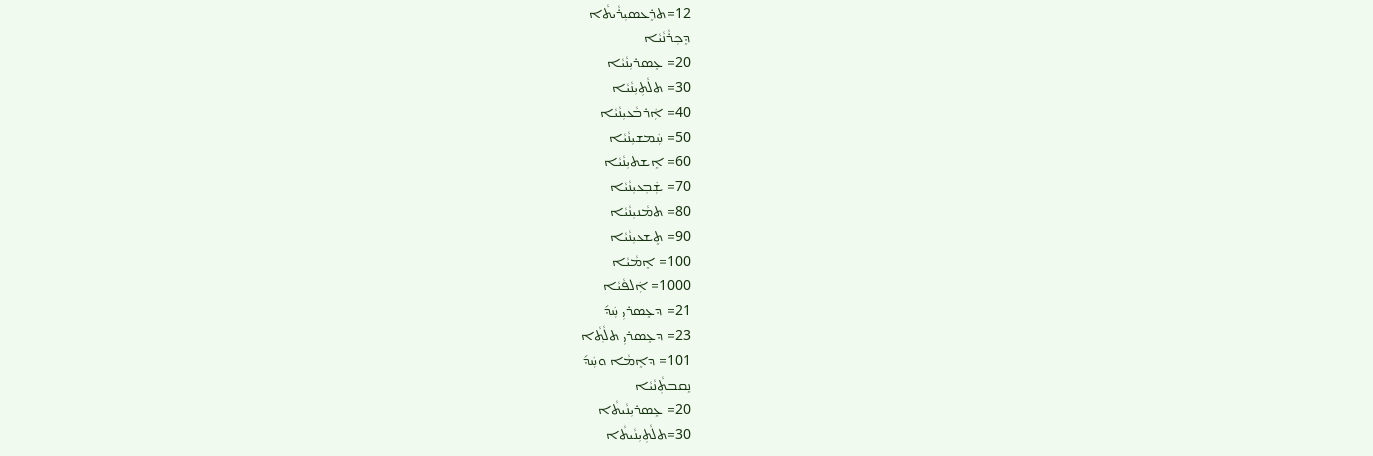12=ܬܪܸܥܣܝܼܪܵܝܬܵܐ
ܕܸܟܼܪܵܢܵܝܵܐ
20= ܥܸܣܪܝܼܢܵܝܵܐ
30= ܬܠܵܬܼܝܼܢܵܝܵܐ
40= ܐܲܪܒܵܥܝܼܢܵܝܵܐ
50= ܚܲܡܫܝܼܢܵܝܵܐ
60= ܐܸܫܬܝܼܢܵܝܵܐ
70= ܫܲܒܼܥܝܼܢܵܝܵܐ
80= ܬܡܵܢܝܼܢܵܝܵܐ
90= ܬܸܫܥܝܼܢܵܝܵܐ
100= ܐܸܡܵܝܵܐ
1000= ܐܲܠܦܵܝܵܐ
21= ܕܥܸܣܪܝܼ ܚܲܕ݇
23= ܕܥܸܣܪܝܼ ܬܠܵܬ݂ܵܐ
101= ܕܐܸܡܵܐ ܘܚܲܕ݇
ܢܸܩܒܬܼܵܢܵܝܵܐ
20= ܥܸܣܪܝܼܢܵܝܬܵܐ
30=ܬܠܵܬܼܝܼܢܵܝܬܵܐ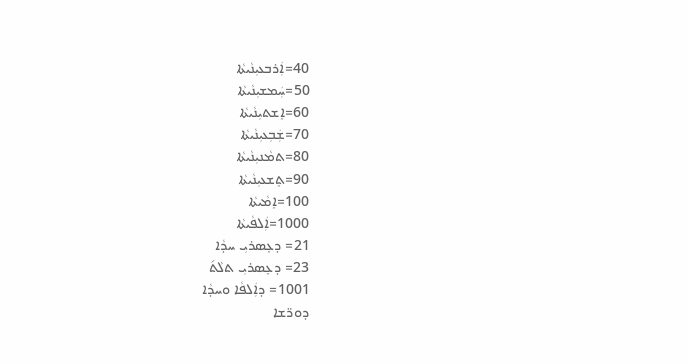40=ܐܲܪܒܥܝܼܢܵܝܬܵܐ
50=ܚܲܡܫܝܼܢܵܝܬܵܐ
60=ܐܸܫܬܝܼܢܵܝܬܵܐ
70=ܫܲܒܼܥܝܼܢܵܝܬܵܐ
80=ܬܡܵܢܝܼܢܵܝܬܵܐ
90=ܬܸܫܥܝܼܢܵܝܬܵܐ
100=ܐܸܡܵܝܬܵܐ
1000=ܐܲܠܦܵܝܬܵܐ
21= ܕܥܸܣܪܝܼ ܚܕܵܐ
23= ܕܥܸܣܪܝܼ ܬܠܵܬ݇
1001= ܕܐܲܠܦܵܐ ܘܚܕܵܐ
ܕܘܪ̈ܫܐ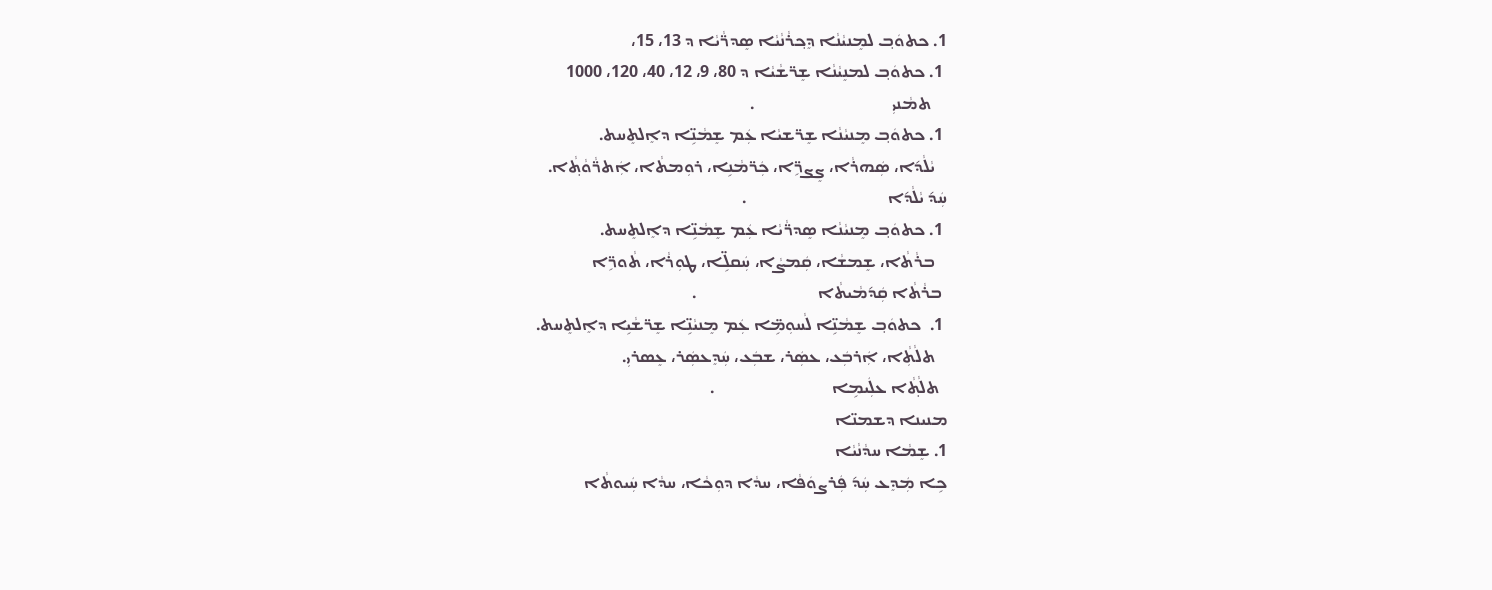1. ܟܬܘܿܒ݂ ܠܡܸܢܝܵܢܵܐ ܕܸܟ݂ܪܵܢܵܝܵܐ ܣܸܕܪ̈ܵܝܵܐ ܕ 13، 15،
 1. ܟܬܘܿܒ݂ ܠܡܢܸܝܵܢܵܐ ܫܸܪ̈ܫܵܝܵܐ ܕ 80، 9، 12، 40، 120، 1000
    ܬܡܵܢܝܼ                                  .
 1. ܟܬܘܿܒ݂ ܡܸܢܝܵܢܵܐ ܫܸܪ̈ܫܝܵܐ ܥܲܡ ܫܸܡܵܢܹ̈ܐ ܕܐܸܠܬܸܚܬ.
   ܝܵܠܵܕ݇ܐ، ܣܲܗܪܵܐ، ܨܸܨܪܹ̈ܐ، ܟܲܪ̈ܡܵܢܹܐ، ܪܘܼܡܬܵܐ، ܐܲܬܪ̈ܵܘܵܬ݂ܵܐ.
ܚܲܕ݇ ܝܵܠܵܕ݇ܐ                                   .
 1. ܟܬܘܿܒ݂ ܡܸܢܝܵܢܵܐ ܣܸܕܪ̈ܵܝܵܐ ܥܲܡ ܫܸܡܵܢܹ̈ܐ ܕܐܸܠܬܸܚܬ.
   ܒܪܵܬܵܐ، ܫܸܡܫܵܐ، ܩܲܡܨܵܐ، ܚܲܩܠܹ̈ܐ، ܛܘܼܪܵܐ، ܬܵܘܪܹ̈ܐ
 ܒܪܵܬܵܐ ܩܲܕ݇ܡܵܝܬܵܐ                              .
 1.  ܟܬܘܿܒ݂ ܫܸܡܵܢܹ̈ܐ ܠܵܚܘܼܡܹ̈ܐ ܥܲܡ ܡܸܢܝܵܢܹ̈ܐ ܫܸܪ̈ܫܵܝܹܐ ܕܐܸܠܬܸܚܬ.
   ܬܠܵܬܼܵܐ، ܐܲܪܒܲܥ، ܥܣܲܪ، ܫܒܲܥ، ܚܲܕܸܥܣܲܪ، ܥܸܣܪܝܼ.
  ܬܠܵܬ݂ܵܐ ܥܠܲܝܡܹܐ                             .
ܡܢܝܢܐ ܕܫܡܢ̈ܐ
1. ܫܸܡܵܐ ܚܕܵܢܵܝܵܐ
ܟܹܐ ܡܲܕܸܥ ܚܲܕ݇ ܦܲܪܨܘܿܦܵܐ، ܚܕܵܐ ܕܘܼܟܵܐ، ܚܕܵܐ ܚܲܝܘܬܵܐ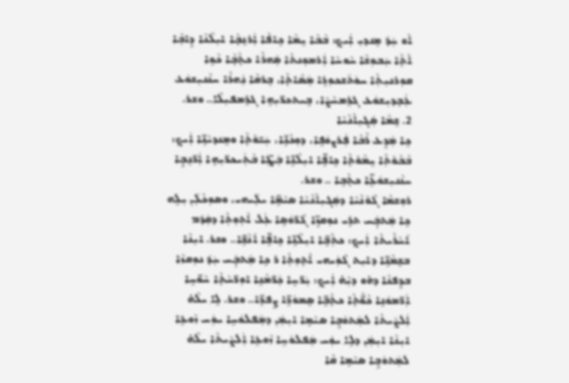ܐܵܘ ܚܲܕ݇ ܡܸܢܕܝܼ ܐܲܝܟܼ: ܒܵܒܵܐ ܝܸܡܵܐ ܟܹܐܦܵܐ ܐܲܪܢܸܒ݂ܵܐ ܐܝܼܠܵܢܵܐ ܕܹܐܒܼܵܐ ܐܵܬ݂ܵܐ ܚܲܒܘܼܫܵܐ ܚܵܘܚܵܐ ܐܲܪܡܘܼܢܬܵܐ ܣܲܗܪܵܐ ܟܬ݂ܵܒ݂ܵܐ ܟܵܘܹܐ ܩܘܼܪܢܝܼܬܼܵܐ ܚܘܿܬ݇ܫܟܘܼܪܹܐ ܡܲܣܵܐܬ݂ܵܐ، ܒܸܪܩܵܐ ܢܲܗܪܵܐ ܚܢܵܢܝܼܫܘܿܥ ܥܲܒ݂ܕܝܼܫܘܿܥ ܓܪܸܡܚܵܨܵܐ، ܒܹܝܬܟܪ̈ܝܼܗܹܐ ܓܪܸܡܦܝܼܠܵܐ.. ܘܫܪ.
2. ܫܸܡܵܐ ܣܲܓܝܼܐܵܢܵܝܵܐ
ܟܹܐ ܡܲܕܸܥ ܪܵܒܵܐ ܦܲܪܨܘܿܦܹܐ، ܕܘܼܟܵܢܹ̈ܐ، ܚܲܝ̈ܘܵܬ݂ܵܐ ܘܡܸܢܕܝܵܢܹ̈ܐ ܐܲܝܟܼ: ܒܵܒܵܘܵܬܼܵܐ ܝܸܡܵܘܵܬ݂ܵܐ ܟܹܐܦܹ̈ܐ ܐܝܼܠܵܢܹ̈ܐ ܒܲܛܹ̈ܐ ܒܵܬܲܝܟܪ̈ܝܼܗܹܐ ܐܲܪ̈ܢܸܒ݂ܹܐ ܚܢܵܢܝܼܫܘܿܥܹ̈ܐ ܟܬ݂ܵܒܹܐ .. ܘܫܪ.
ܪܘܼܫܡܵܐ ܓܵܘܵܢܵܝܵܐ ܕܣܲܓܝܼܐܵܢܵܝܵܐ ܣܝܵܡܹ̈ܐ ܝܠܲܝܗܝ، ܘܣܘܼܟܵܠܲܢ ܝܼܠܹܗ ܟܹܐ ܡܲܬܒ݂ܲܚ ܬܪܹܝ ܢܘܼܩܙܹ̈ܐ ܓܵܪ̈ܘܿܣܹܐ ܥܲܠ ܐܵܬܼܘܼܬܼܵܐ ܕܩܲܕ݇ܡ ܐ݇ܚܵܪܵܝܬܵܐ ܐܲܝܟܼ: ܟܬܼܵܒܹ̈ܐ ܐܝܼܠܵܢܹ̈ܐ ܟܹܐܦܹ̈ܐ ܐ݇ܢܵܫܹ̈ܐ.. ܘܫܪ. ܐܝܼܢܵܐ ܒܫܸܡܵܢܹ̈ܐ ܕܐܝܼܬ ܓܵܘܲܝܗܝ ܐܵܬ݂ܘܼܬܼܵܐ ܪ ܟܹܐ ܡܲܬܒ݂ܲܚ ܚܲܕ݇ ܢܘܼܩܙܵܐ ܒܕܸܦܢܵܐ ܕܗ̇ܘ ܕܝܼܵܗ̇ ܐܲܝܟܼ: ܝܲܪ̈ܚܹܐ ܟܲܪ̈ܡܵܢܹܐ ܐܘܼܪ̈ܚܵܬ݂ܵܐ ܚܵܘ̈ܚܹܐ ܐܲܪ̈ܡܘܿܢܹܐ ܟܵܘ̈ܵܬ݂ܵܐ ܟܬ݂ܵܒܹ̈ܐ ܣܸܡܘܿܪܹ̈ܐ ܨܸܦܪܹ̈ܐ.. ܘܫܪ. ܠܹܐ ܝܠܵܗ̇ ܐܲܠܨܵܝܬܵܐ ܠܡܲܬܘܿܒ݂ܹܐ ܣܝܵܡܹܐ ܐܝܼܡܲܢ ܕܡܲܦܠܘܿܚܹܐ ܝܘܲܚ ܙܵܘܥܹܐ ܐܝܼܢܵܐ ܐܝܼܡܲܢ ܕܠܹܐ ܝܘܲܚ ܡܲܦܠܘܿܚܹܐ ܙܵܘܥܹܐ ܐܲܠܨܵܝܬܵܐ ܝܠܵܗ̇ ܠܡܲܬܘܿܒ݂ܹܐ ܣܝܵܡܹܐ ܩܵܐ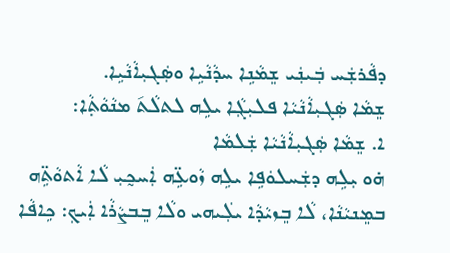ܕܦܵܪܫܲܚ ܒܲܝܢܲܝ ܫܸܡܵܢܹܐ ܚܕܵܢܵܝܹܐ ܘܣܲܓܝܼܐܵܢܵܝܹܐ.
ܫܸܡܵܐ ܣܲܓܝܼܐܵܢܵܝܵܐ ܦܠܝܼܓܼܵܐ ܝܠܹܗ ܠܬܠܵܬ݇ ܡܢܵܘܵܬ݂ܵܐ:
ܐ. ܫܸܡܵܐ ܣܲܓܝܼܐܵܢܵܝܵܐ ܫܲܠܡܵܐ
ܗ̇ܘ ܝܼܠܹܗ ܕܫܲܚܠܘܿܦܹܐ ܝܠܹܗ ܙܵܘܥܹ̈ܗ ܐܲܚܟ̰ܝܼ ܠܵܐ ܐܵܬܘܵܬܹ̈ܗ ܒܡܸܢܝܵܢܵܐ، ܠܵܐ ܒܸܙܝܵܕܵܐ ܝܠܲܝܗܝ ܘܠܵܐ ܒܸܒܨܵܪܵܐ ܐܲܝܟܼ: ܟܹܐܦܵܐ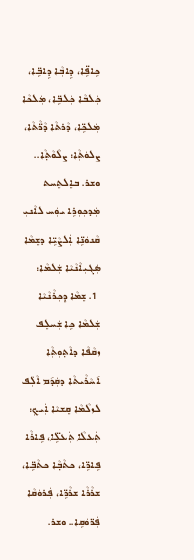ܟܹܐܦܹ̈ܐ، ܕܹܐܒܼܵܐ ܕܹܐܒܹ̈ܐ، ܟܲܠܒܵܐ ܟܲܠܒܹ̈ܐ، ܡܲܠܟܵܐ ܡܲܠܟܹ̈ܐ، ܕܵܪܬܵܐ ܕܵܪ̈ܵܬܵܐ، ܨܠܘܿܬܼܵܐ: ܨܠܵܘܵܬ݂ܵܐ.. ܘܫܪ. ܒܐܸܠܬܸܚܬ ܡܲܕܟܼܘܼܪܹܐ ܝܘܲܚ ܠܐܵܢܝܼ ܩܵܢܘܿܢܹ̈ܐ ܐܲܠܨܵܝܹ̈ܐ ܕܫܸܡܵܐ ܣܲܓܝܼܐܵܢܵܝܵܐ ܫܲܠܡܵܐ:
 1. ܫܸܡܵܐ ܕܸܟ݂ܪܵܢܵܝܵܐ ܫܲܠܡܵܐ ܟܹܐ ܫܲܚܠܸܦ ܙܩܵܦܵܐ ܕܐܵܬ݂ܘܼܬܼܵܐ ܐ݇ܚܵܪܵܝܬܵܐ ܕܩܲܕ݇ܡ ܐܵܠܲܦ ܠܙܠܵܡܵܐ ܩܸܫܝܵܐ ܐܲܝܟܼ: ܬܲܥܠܵܐ ܬܲܥܠܹ̈ܐ، ܦܹܐܪܵܐ ܦܹܐܪܹ̈ܐ، ܟܬܵܒ݂ܵܐ ܟܬܵܒܹ̈ܐ، ܫܪܵܪܵܐ ܫܪܵܪܹ̈ܐ، ܦܲܪܘܿܩܵܐ ܦܲܪ̈ܘܿܩܹܐ.. ܘܫܪ.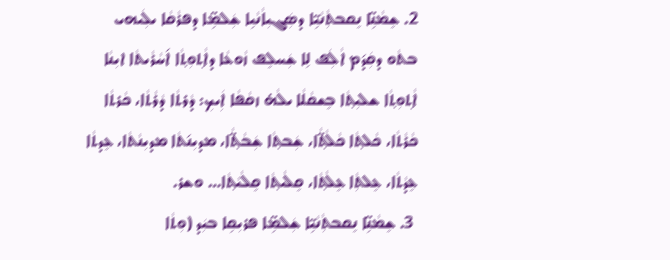2. ܫܸܡܵܢܹ̈ܐ ܢܸܩܒܬܼܵܢܵܝܹ̈ܐ ܕܣܲܓܝܼܐܵܢܵܝܹܐ ܫܲܠܡܹ̈ܐ ܕܦܪܵܩܵܐ ܝܠܲܝܗܝ ܒܬܵܘ ܕܩܲܕ݇ܡ ܐܵܠܲܦ ܠܹܐ ܫܲܚܠܸܦ ܙܵܘܥܵܐ ܕܐܵܬ݂ܘܼܬ݂ܵܐ ܐ݇ܚܵܪܵܝܬܵܐ ܐܝܼܢܵܐ ܐܵܬ݂ܘܼܬ݂ܵܐ ܫܠܝܼܬ݂ܵܐ ܒܸܫܩܵܠܵܐ ܝܠܵܗ̇ ܙܩܵܦܵܐ ܐܲܝܟܼ: ܕܵܪܬܵܐ ܕܵܪܵܬܵܐ، ܟܵܪܬܵܐ ܟܵܪܵܬܵܐ، ܟܵܠܬ݂ܵܐ ܟܵܠܵܬ݂̈ܵܐ، ܫܲܒܬ݂ܵܐ ܫܲܒܵܬ݂̈ܵܐ، ܡܕܝܼܢ݇ܬܵܐ ܡܕܝܼܢܵܬܵܐ، ܥܸܕܬܵܐ ܥܸܕܵܬܵܐ، ܥܸܠܬܼܵܐ ܥܸܠܵܬ݂ܵܐ، ܩܸܠܵܝܬ݂ܵܐ ܩܸܠܵܝܵܬ݂ܵܐ… ܘܫܪ.
 3. ܫܸܡܵܢܹ̈ܐ ܢܸܩܒܬܼܵܢܵܝܹ̈ܐ ܫܲܠܡܹ̈ܐ ܦܪܝܼܩܹܐ ܒܝܲܕ (ܘܼܬܵܐ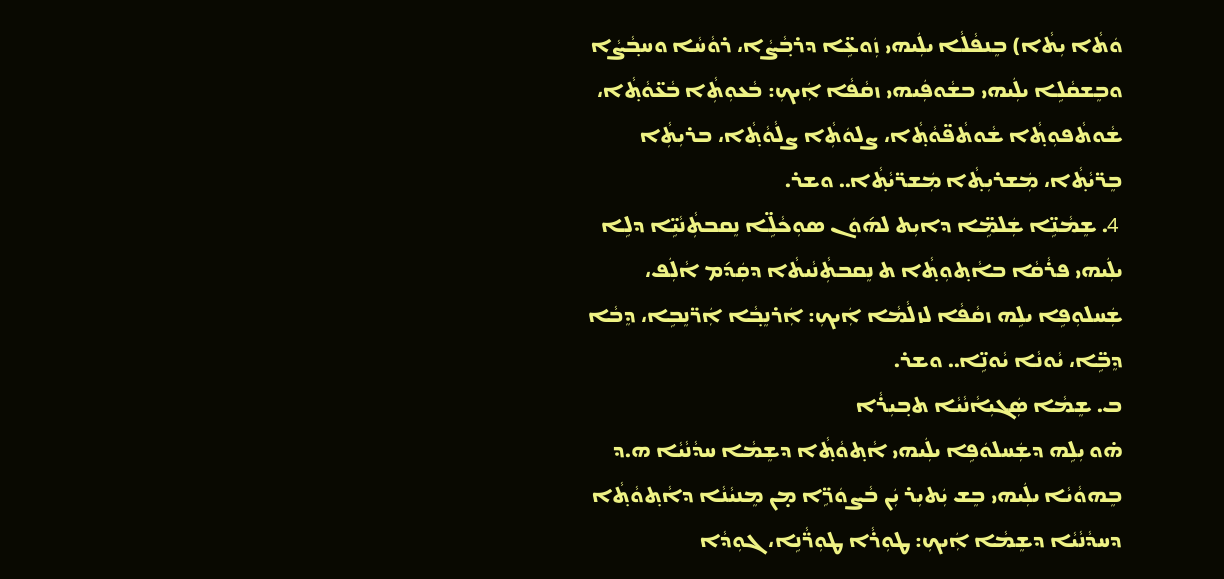ܘܿܬܵܐ ܝܼܬܵܐ) ܒܸܢܦܵܠܵܐ ܝܠܲܝܗܝ ܙܲܘܥܹ̈ܐ ܕܪܒ݂ܵܨܵܐ، ܪܘܵܚܵܐ ܘܚܒ݂ܵܨܵܐ ܘܒܸܫܩܵܠܹܐ ܝܠܲܝܗܝ ܒܫܵܘܦܲܝܗܝ ܙܩܵܦܵܐ ܐܲܝܟܼ: ܒܵܥܘܼܬܼܵܐ ܒܵܥ̈ܘܵܬ݂ܵܐ، ܫܵܘܬܵܦܘܼܬ݂ܵܐ ܫܵܘܬܵܦ̈ܘܵܬ݂ܵܐ، ܨܠܘܿܬܼܵܐ ܨܠܵܘܵܬ݂ܵܐ، ܒܪܝܼܬܼܵܐ ܒܸܪ̈ܝܵܬ݂ܵܐ، ܡܲܫܪܝܼܬ݂ܵܐ ܡܲܫܪ̈ܝܵܬ݂ܵܐ.. ܘܫܪ.
 4. ܫܸܡܵܢܹ̈ܐ ܫܲܠܡܹ̈ܐ ܕܐܝܼܬ ܠܗ݇ܘܿܢ ܣܘܼܟܵܠܹ̈ܐ ܢܸܩܒܬܼܵܢܵܝܹ̈ܐ ܕܠܹܐ ܝܠܲܝܗܝ ܦܪܵܩܵܐ ܒܐܵܬ݂ܘܼܬ݂ܵܐ ܬ ܢܸܩܒܬܼܵܢܵܝܬܵܐ ܕܩܲܕ݇ܡ ܐܵܠܲܦ، ܫܲܚܠܘܼܦܹܐ ܝܠܹܗ ܙܩܵܦܵܐ ܠܙܠܵܡܵܐ ܐܲܝܟܼ: ܐܲܪܢܸܒ݂ܵܐ ܐܲܪ̈ܢܸܒܹܐ، ܕܸܒܵܐ ܕܸܒܹ̈ܐ، ܝܵܘܢܵܐ ܝܵܘܢܹ̈ܐ.. ܘܫܪ.
ܒ. ܫܸܡܵܐ ܣܲܓܝܼܐܵܢܵܝܵܐ ܬܒ݂ܝܼܪܵܐ
ܗ̇ܘ ܝܼܠܹܗ ܕܫܲܚܠܘܿܦܹܐ ܝܠܲܝܗܝ ܐܵܬ݂ܘܵܬ݂ܵܐ ܕܫܸܡܵܐ ܚܕܵܢܵܝܵܐ ܗ.ܕ ܒܸܗܘܵܝܵܐ ܝܠܲܝܗܝ ܒܸܫ ܝܲܬܝܼܪ ܝܲܢ ܒܵܨܘܿܪܹ̈ܐ ܡ̣ܢ ܡܸܢܝܵܢܵܐ ܕܐܵܬ݂ܘܵܬ݂ܵܐ ܕܚܕܵܢܵܝܵܐ ܕܫܸܡܵܐ ܐܲܝܟܼ: ܛܘܼܪܵܐ ܛܘܼܪ̈ܵܢܹܐ، ܓܘܼܕܵܐ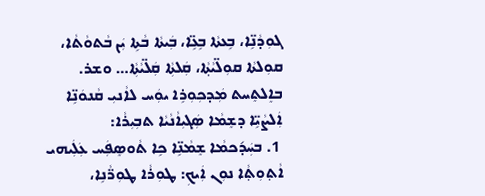ܓܘܼܕܵܢܹ̈ܐ، ܒܹܥܬܵܐ ܒܹܥܹ̈ܐ، ܒܲܝܬܵܐ ܒܵܬܹܐ ܝܲܢ ܒܵܬܘܵܬܵܐ، ܩܘܼܠܬܵܐ ܩܘܼܠ̈ܝܵܬ݂ܵܐ، ܩܲܠܬܼܵܐ ܩܲܠ̈ܝܵܬܼܵܐ… ܘܫܪ. ܒܐܸܠܬܸܚܬ ܡܲܕܟܼܘܼܪܹܐ ܝܘܲܚ ܠܐܵܢܝܼ ܩܵܢܘܿܢܹ̈ܐ ܐܲܠܨܵܝܹ̈ܐ ܕܫܸܡܵܐ ܣܲܓܝܼܐܵܢܵܝܵܐ ܬܒܼܝܼܪܵܐ:
 1. ܒܚܲܕ݇ܟܡܵܐ ܫܸܡܵܢܹ̈ܐ ܟܹܐ ܬܵܘܣܸܦܲܚ ܥܲܠܲܝܗܝ ܐܵܬ݂ܘܼܬ݂ܵܐ ܢܘܼܢ ܐܲܝܟܼ: ܛܘܼܪܵܐ ܛܘܼܪ̈ܵܢܹܐ،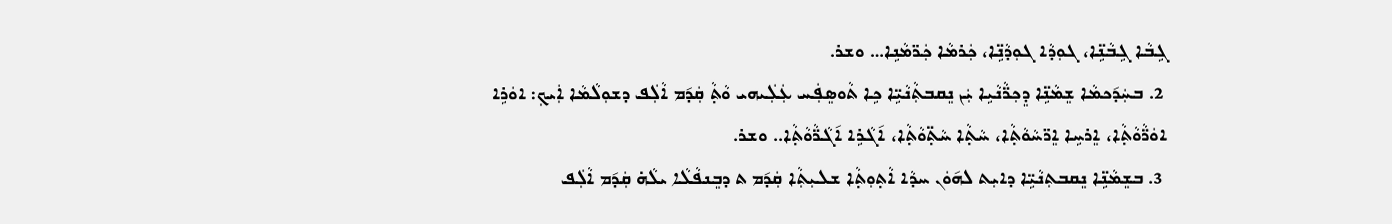ܓܹܒܵܐ ܓܹܒܵܢܹ̈ܐ، ܓܘܼܕܵܐ ܓܘܼܕܵܢܹ̈ܐ، ܟܲܪܡܵܐ ܟܲܪ̈ܡܵܢܹܐ… ܘܫܪ.
 2. ܒܚܲܕ݇ܟܡܵܐ ܫܸܡܵܢܹ̈ܐ ܕܸܟ݂ܪ̈ܵܢܵܝܹܐ ܝܲܢ ܢܸܩܒܬܼܵܢܵܝܹ̈ܐ ܟܹܐ ܬܵܘܣܸܦܲܚ ܥܲܠܲܝܗܝ ܘܵܬ݂ܵ ܩܲܕ݇ܡ ܐܵܠܲܦ ܕܫܘܼܠܵܡܵܐ ܐܲܝܟܼ: ܐܘܿܪܹܐ ܐܘܿܪ̈ܵܘܵܬ݂ܵܐ، ܐܸܪܚܹܐ ܐܸܪ̈ܚܵܘܵܬ݂ܵܐ، ܚܵܬ݂ܵܐ ܚܵܬ݂̈ܘܵܬ݂ܵܐ، ܐ݇ܓܵܪܹܐ ܐ݇ܓܵܪ̈ܵܘܵܬ݂ܵܐ.. ܘܫܪ.
 3. ܒܫܸܡܵܢܹ̈ܐ ܢܸܩܒܬܼܢܵܝܹ̈ܐ ܕܐܝܼܬ ܠܗ݇ܘܿܢ ܚܕܵܐ ܐܵܬ݂ܘܼܬ݂ܵܐ ܫܠܝܼܬܼܵܐ ܩܲܕ݇ܡ ܬ ܕܒܸܢܦܵܠܵܐ ܝܠܵܗ̇ ܩܲܕ݇ܡ ܐܵܠܲܦ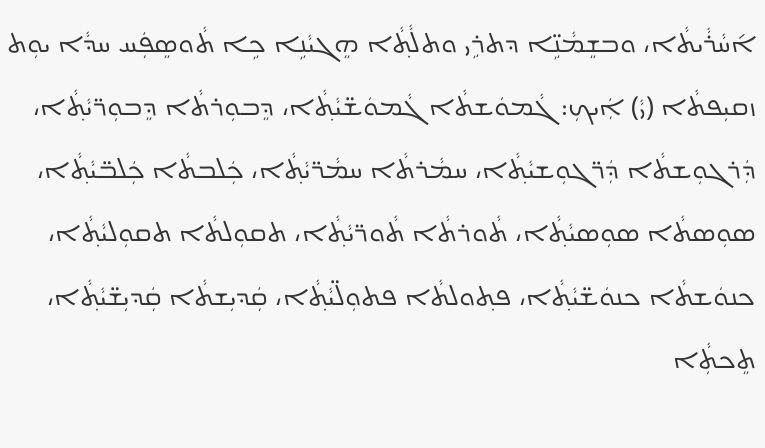ܐ݇ܚܵܪܵܝܬܵܐ، ܘܒܫܸܡܵܢܹ̈ܐ ܕܬܪܹܝ ܘܬܠܵܬ݂ܵܐ ܗܸܓܝܵܢܹܐ ܟܹܐ ܬܵܘܣܸܦܲܚ ܚܕܵܐ ܝܘܼܬ ܙܩܝܼܦܬܵܐ (ܝܵ) ܐܲܝܟܼ: ܓܵܡܘܿܫܬܵܐ ܓܵܡܘܿܫ̈ܝܵܬ݂ܵܐ، ܕܸܒܘܼܪܬܵܐ ܕܸܒܘܼܪ̈ܝܵܬ݂ܵܐ، ܕܲܪܓܘܼܫܬܵܐ ܕܲܪ̈ܓܘܼܫܝܵܬ݂ܵܐ، ܚܡܵܪܬܵܐ ܚܡܵܪ̈ܝܵܬ݂ܵܐ، ܟܲܠܒܬܵܐ ܟܲܠܒ̈ܝܵܬ݂ܵܐ، ܣܘܼܣܬܵܐ ܣܘܼܣܝܵܬ݂ܵܐ، ܬܵܘܪܬܵܐ ܬܵܘܪ̈ܝܵܬ݂ܵܐ، ܬܩܘܼܠܬܵܐ ܬܩܘܼܠܝܵܬ݂ܵܐ، ܟܢܘܿܫܬܵܐ ܟܢܘܿܫ̈ܝܵܬ݂ܵܐ، ܦܬ݂ܘܠܬܵܐ ܦܬܘܼܠ̈ܝܵܬ݂ܵܐ، ܩܲܕܝܼܫܬܵܐ ܩܲܕܝܼܫ̈ܝܵܬ݂ܵܐ، ܬܸܟܬܼܵܐ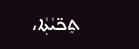ܬܸܟ̈ܝܵܬ݂ܵܐ،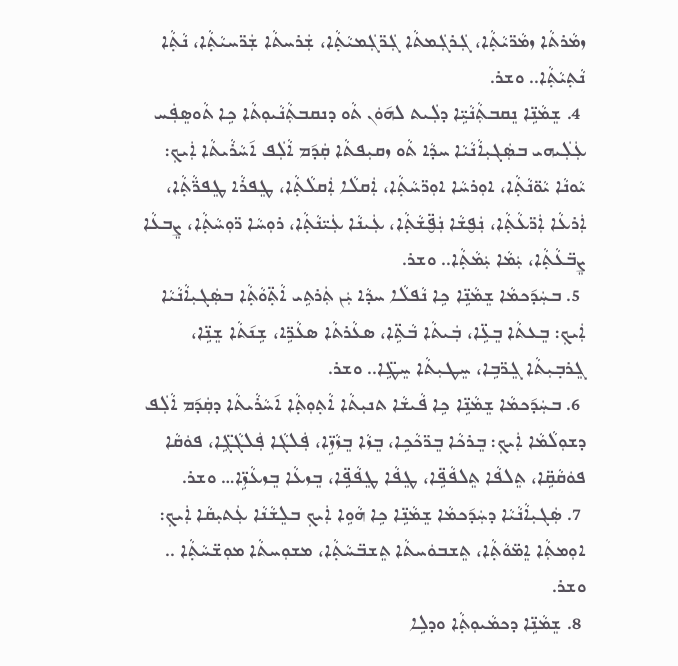ܙܡܵܪܬܵܐ ܙܡܵܪ̈ܝܵܬ݂ܵܐ، ܓܲܪܓܲܡܬܵܐ ܓܲܪ̈ܓܲܡܝܵܬ݂ܵܐ، ܫܲܪܚܬܵܐ ܫܲܪ̈ܚܝܵܬ݂ܵܐ، ܢܵܬ݂ܵܐ ܢܵܬ݂ܝܵܬ݂ܵܐ.. ܘܫܪ.
 4. ܫܸܡܵܢܹ̈ܐ ܢܸܩܒܬܼܵܢܵܝܹ̈ܐ ܕܠܲܝܬ ܠܗ݇ܘܿܢ ܬܵܘ ܕܢܩܒܬܼܵܢܵܝܘܼܬܵܐ ܟܹܐ ܬܵܘܣܸܦܲܚ ܥܲܠܲܝܗܝ ܒܣܲܓܝܼܐܵܢܵܝܵܐ ܚܕܵܐ ܬܵܘ ܙܩܝܼܦܬܵܐ ܩܲܕ݇ܡ ܐܵܠܲܦ ܐ݇ܚܵܪܵܝܬܵܐ ܐܲܝܟܼ: ܝܵܘܢܵܐ ܝܵܘ̈ܢܵܬ݂ܵܐ، ܐܘܼܪܚܵܐ ܐܘܼܪ̈ܚܵܬ݂ܵܐ، ܐܲܩܠܵܐ ܐܲܩܠܵܬ݂ܵܐ، ܛܸܦܪܵܐ ܛܸܦܪ̈ܵܬ݂ܵܐ، ܐܲܪܥܵܐ ܐܲܪ̈ܥܵܬ݂ܵܐ، ܢܲܦ̮ܫܵܐ ܢܲܦ̮̈ܫܵܬ݂ܵܐ، ܥܲܝܢܵܐ ܥܲܝ̈ܢܵܬ݂ܵܐ، ܪܘܼܚܵܐ ܪ̈ܘܼܚܵܬ݂ܵܐ، ܨܸܒܥܵܐ ܨܸܒ̈ܥܵܬ݂ܵܐ، ܝܲܡܵܐ ܝܲܡܵܬ݂ܵܐ.. ܘܫܪ.
 5. ܒܚܲܕ݇ܟܡܵܐ ܫܸܡܵܢܹ̈ܐ ܟܹܐ ܢܵܦܠܵܐ ܚܕܵܐ ܝܲܢ ܬܲܪܬܹܝ ܐܵܬ݂̈ܘܵܬ݂ܵܐ ܒܣܲܓܝܼܐܵܢܵܝܵܐ ܐܲܝܟܼ: ܒܸܥܬܵܐ ܒܸܥܹ̈ܐ، ܒܲܝܬܵܐ ܒܵܬܹ̈ܐ، ܣܥܵܪܬܵܐ ܣܥܵܪܹ̈ܐ، ܫܹܢ݇ܬܵܐ ܫܸܢܹ̈ܐ، ܓܸܪܒ݂ܝܼܬܵܐ ܓܸܪ̈ܒܹܐ، ܚܸܛܝܼܬܵܐ ܚܸܛܹ̈ܐ.. ܘܫܪ.
 6. ܒܚܲܕ݇ܟܡܵܐ ܫܸܡܵܢܹ̈ܐ ܟܹܐ ܦܵܝܫܵܐ ܬܢܝܼܬܵܐ ܐܵܬ݂ܘܼܬ݂ܵܐ ܐ݇ܚܵܪܵܝܬܵܐ ܕܩܲܕ݇ܡ ܐܵܠܲܦ ܕܫܘܼܠܵܡܵܐ ܐܲܝܟܼ: ܒܸܪܟܵܐ ܒܸܪ̈ܟܵܟܹܐ، ܒܸܙܵܐ ܒܸܙܵܙܹ̈ܐ، ܦܲܠܓܵܐ ܦܲܠܓܵܓܹ̈ܐ، ܦܘܿܩܵܐ ܦܘܿܩܵܩܹ̈ܐ، ܬܸܠܦܵܐ ܬܸܠܦܵܦܹ̈ܐ، ܛܸܦܵܐ ܛܸܦܵܦܹ̈ܐ، ܒܸܙܥܵܐ ܒܸܙܥܵܙܹ̈ܐ… ܘܫܪ.
 7. ܣܲܓܝܼܐܵܢܵܝܵܐ ܕܚܲܕ݇ܟܡܵܐ ܫܸܡܵܢܹ̈ܐ ܟܹܐ ܗܵܘܹܐ ܐܲܝܟܼ ܒܠܸܫܵܢܵܐ ܥܲܬܝܼܩܵܐ ܐܲܝܟܼ: ܐܘܼܡܬܼܵܐ ܐܸܡ̈ܘܵܬ݂ܵܐ، ܬܸܫܒܘܿܚܬܵܐ ܬܸܫܒ̈ܚܵܬ݂ܵܐ، ܡܫܘܼܚܬܵܐ ܡܘܼܫ̈ܚܵܬ݂ܵܐ .. ܘܫܪ.
 8. ܫܸܡܵܢܹ̈ܐ ܕܟܡܵܝܘܼܬ݂ܵܐ ܘܕܠܹܐ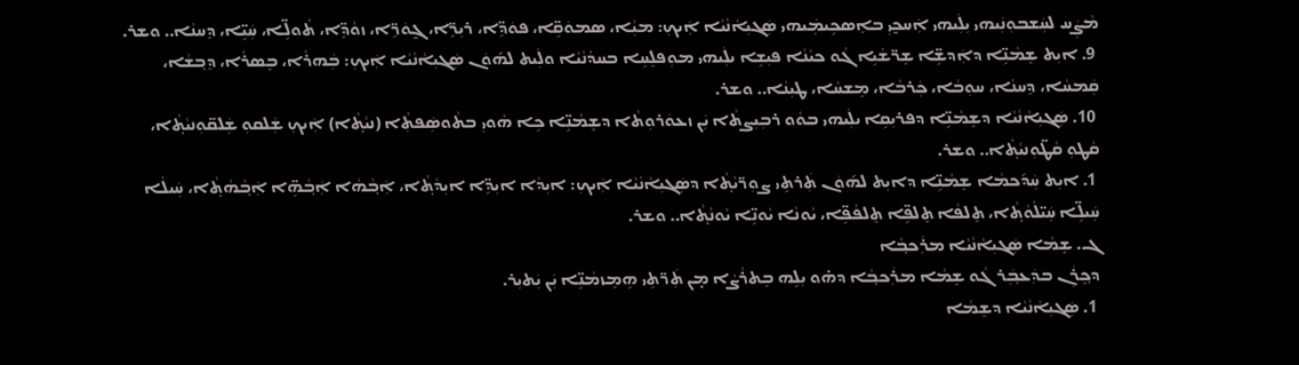ܡܵܨܲܚ ܠܚܲܫܒܘܼܢܲܝܗܝ ܝܼܠܲܝܗܝ ܐܲܚܟ̰ܝܼ ܒܐܸܣܟܹܝܡܲܝܗܝ ܣܲܓܝܼܐܵܢܵܝܵܐ ܐܲܝܟܼ: ܡܝܼܵܐ، ܣܡܘܿܩܹ̈ܐ، ܦܘܿܕܹ̈ܐ، ܪܝܼܪܹ̈ܐ، ܓ̰ܘܿܪܹ̈ܐ، ܙܘܵܕܹ̈ܐ، ܬܵܘܠܹ̈ܐ، ܚܲܝܹ̈ܐ، ܕܸܚܢܵܐ.. ܘܫܪ.
 9. ܐܝܼܬ ܫܸܡܵܢܹ̈ܐ ܕܐܲܕܫܹ̈ܐ ܫܸܪ̈ܫܵܝܹܐ ܓܵܘ ܟܝܵܢܵܐ ܦܝܼܫܹܐ ܝܠܲܝܗܝ ܡܘܼܦܠܸܚܹܐ ܒܚܕܵܢܵܝܵܐ ܘܠܲܝܬ ܠܗ݇ܘܿܢ ܣܲܓܝܼܐܵܢܵܝܵܐ ܐܲܝܟܼ: ܒܲܗܪܵܐ، ܒܸܣܪܵܐ، ܕܸܒ݂ܫܵܐ، ܩܲܡܚܵܐ، ܕܸܚܢܵܐ، ܚܘܼܒܵܐ، ܟܲܪܒܵܐ، ܡܸܫܚܵܐ، ܛܝܼܢܵܐ.. ܘܫܪ.
 10. ܣܲܓܝܼܐܵܢܵܝܵܐ ܕܫܸܡܵܢܹ̈ܐ ܕܦܪܝܼܩܹܐ ܝܠܲܝܗܝ ܒܘܵܘ ܪܒܼܝܼܨܬܵܐ ܝܲܢ ܙܥܘܿܪܘܼܬܵܐ ܕܫܸܡܵܢܹ̈ܐ ܟܹܐ ܗܵܘܝܼ ܒܬܵܘܣܲܦܬܼܵܐ (ܢܝܵܬ݂ܵܐ) ܐܲܝܟܼ ܫܲܠܩܘܼ ܫܲܠܩ̈ܘܼܢܝܵܬ݂ܵܐ، ܩܵܛܘܼ ܩܵܛ̈ܘܼܢܝܵܬ݂ܵܐ.. ܘܫܪ.
 1. ܐܝܼܬ ܚܲܕ݇ܟܡܵܐ ܫܸܡܵܢܹ̈ܐ ܕܐܝܼܬ ܠܗ݇ܘܿܢ ܬܲܪܬܹܝ ܨܘܼܪ̈ܝܵܬ݂ܵܐ ܕܣܲܓܝܼܐܵܢܵܝܵܐ ܐܲܝܟܼ: ܐܝܼܕܵܐ ܐܝܼܕܹ̈ܐ ܐܝܼܕܵܬ݂ܵܐ، ܐܲܒ݂ܵܗܵܐ ܐܲܒ݂ܵܗܹ̈ܐ ܐܲܒ݂ܵܗܵܬ݂ܵܐ، ܚܲܝܠܵܐ ܚܲܝܠܹ̈ܐ ܚܲܝ̈ܠܵܘܵܬ݂ܵܐ، ܬܸܠܦܵܐ ܬܸܠܦܹ̈ܐ ܬܸܠܦܵܦܹ̈ܐ، ܝܵܘܢܵܐ ܝܵܘܢܹ̈ܐ ܝܵܘܢܵܬ݂ܵܐ.. ܘܫܪ.
ܓ. ܫܸܡܵܐ ܣܲܓܝܼܐܵܢܵܝܵܐ ܡܪܲܟܒ݂ܵܐ
ܕܟ݂ܸܪܲܢ ܒܕܲܥܒ݂ܲܪ ܓܵܘ ܫܸܡܵܐ ܡܪܲܟܒ݂ܵܐ ܕܗ̇ܘ ܝܼܠܹܗ ܒܸܬܪܵܨܵܐ ܡ̣ܢ ܬܲܪ̈ܬܹܝ ܗܹܡܸܙܡܵܢܹ̈ܐ ܝܲܢ ܝܲܬܝܼܪ.
 1. ܣܲܓܝܼܐܵܢܵܝܵܐ ܕܫܸܡܵܐ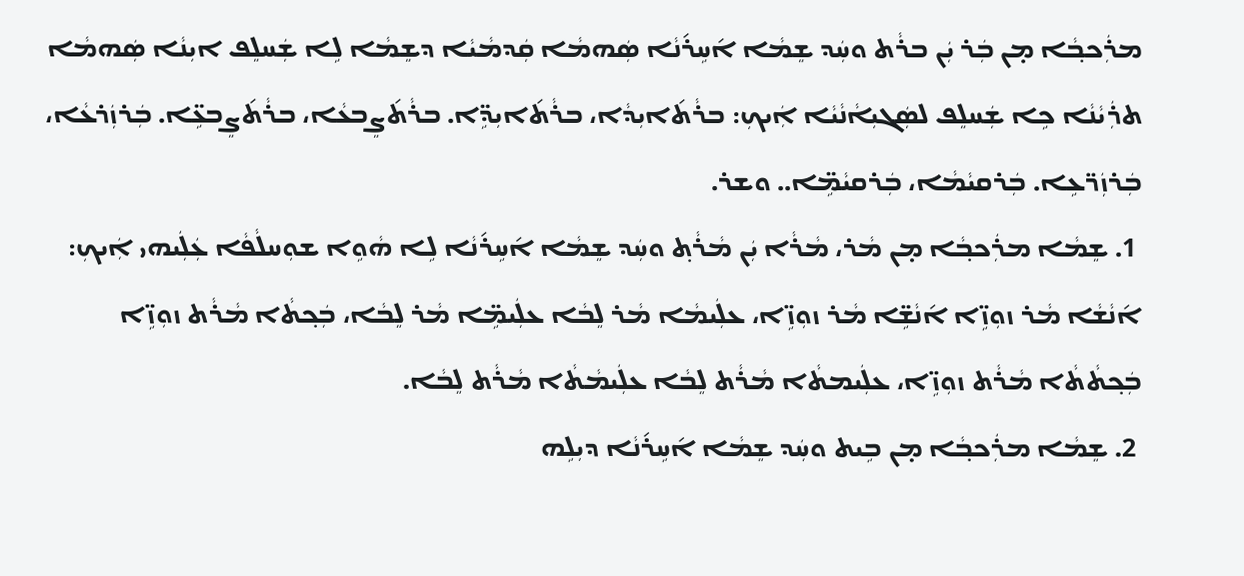ܡܪܲܟܒ݂ܵܐ ܡ̣ܢ ܒܲܪ ܝܲܢ ܒܪܵܬ ܘܚܲܕ ܫܸܡܵܐ ܐ݇ܚܹܪ݇ܢܵܐ ܣܲܗܡܵܐ ܩܲܕܡܵܝܵܐ ܕܫܸܡܵܐ ܠܹܐ ܫܲܚܠܸܦ ܐܝܼܢܵܐ ܣܲܗܡܵܐ ܬܪܲܝܵܢܵܐ ܟܹܐ ܫܲܚܠܸܦ ܠܣܲܓܝܼܐܵܢܵܝܵܐ ܐܲܝܟܼ: ܒܪܵܬ݇ܐܝܼܕܵܐ، ܒܪܵܬ݇ܐܝܼܕܹ̈ܐ. ܒܪܵܬ݇ܨܸܒܥܵܐ، ܒܪܵܬ݇ܨܸܒܥܹ̈ܐ. ܒܲܪܙܲܪܥܵܐ، ܒܲܪܙܲܪ̈ܥܹܐ. ܒܲܪܩܝܵܡܵܐ، ܒܲܪܩܝܵܡܹ̈ܐ.. ܘܫܪ.
 1. ܫܸܡܵܐ ܡܪܲܟܒ݂ܵܐ ܡ̣ܢ ܡܵܪ، ܡܵܪܵܐ ܝܲܢ ܡܵܪܵܬ݂ ܘܚܲܕ ܫܸܡܵܐ ܐ݇ܚܹܪ݇ܢܵܐ ܠܹܐ ܗܵܘܹܐ ܫܘܼܚܠܵܦܵܐ ܥܲܠܲܝܗܝ ܐܲܝܟܼ: ܐ݇ܢܵܫܵܐ ܡܵܪ ܙܘܼܙܹ̈ܐ ܐ݇ܢܵܫܹ̈ܐ ܡܵܪ ܙܘܼܙܹ̈ܐ، ܥܠܲܝܡܵܐ ܡܵܪ ܠܸܒܵܐ ܥܠܲܝܡܹ̈ܐ ܡܵܪ ܠܸܒܵܐ، ܒܲܟ݂ܬܵܐ ܡܵܪܵܬ ܙܘܼܙܹ̈ܐ ܒܲܟ݂ܬܵܬܵܐ ܡܵܪܵܬ ܙܘܼܙܹ̈ܐ، ܥܠܲܝܡܬܵܐ ܡܵܪܵܬ ܠܸܒܵܐ ܥܠܲܝܡܵܬܵܐ ܡܵܪܵܬ ܠܸܒܵܐ.
 2. ܫܸܡܵܐ ܡܪܲܟܒ݂ܵܐ ܡ̣ܢ ܒܹܝܬ ܘܚܲܕ ܫܸܡܵܐ ܐ݇ܚܹܪ݇ܢܵܐ ܕܝܼܠܹܗ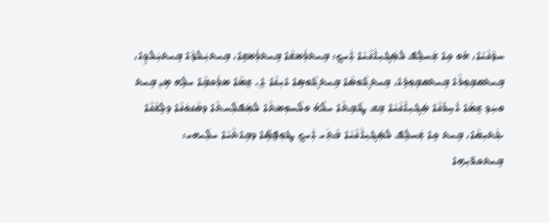ܚܕܵܢܵܝܵܐ، ܗ̇ܘ ܟܹܐ ܫܲܚܠܸܦ ܠܣܲܓܝܼܐܵܢܵܝܵܐ ܐܲܝܟܼ: ܒܹܝܬܪܲܡܫܵܐ ܒܹܝܬܪܲܡܫܹܐ، ܒܹܝܬܝܲܠܕܵܐ ܒܹܝܬܝܲܠܕܹܐ، ܒܹܝܬܩܒ݂ܘܼܪܵܐ ܒܹܝܬܩܒ݂ܘܼܪܹܐ، ܒܹܝܬܓܵܘܣܵܐ ܒܹܝܬܓܵܘܣܹܐ ܐܝܼܢܵܐ ܐܸܢ ܫܸܡܵܐ ܡܪܲܟܒ݂ܵܐ ܝܠܹܗ ܡ̣ܢ ܒܹܝܬ ܘܚܲܕ ܫܸܡܵܐ ܐ݇ܚܹܪ݇ܢܵܐ ܣܲܓܝܼܐܵܢܵܝܵܐ ܒܸܫ ܛܵܒ݂ܬܵܐ ܝܠܵܗ̇ ܘܠܵܚܘܼܡܬܵܐ ܠܡܲܦܠܲܚܬܵܐ ܕܩܵܢܘܿܢܵܐ ܕܠܸܫܵܢܵܐ ܥܲܬܝܼܩܵܐ، ܒܹܝܬ ܟܹܐ ܫܲܚܠܸܦ ܠܣܲܓܝܼܐܵܢܵܝܵܐ ܒܵܬܲܝ ܐܲܝܟܼ ܛܘܼܦ̮ܣܹ̈ܐ ܕܒܹܐܬܵܝܵܐ ܝܠܲܝܗܝ:
ܒܹܝܬܟܪ̈ܝܼܗܹܐ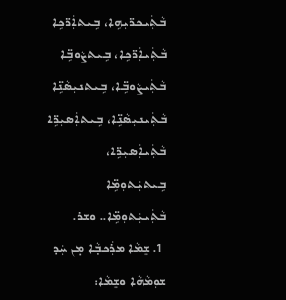ܒܵܬܲܝܟܪ̈ܝܼܗܹܐ، ܒܹܝܬܐܲܪ̈ܟܹܐ ܒܵܬܲܝܐܲܪ̈ܟܹܐ، ܒܹܝܬܨܵܘܒܹ̈ܐ ܒܵܬܲܝܨܵܘܒܹ̈ܐ، ܒܹܝܬܢܝܼܣܵܢܹ̈ܐ ܒܵܬܲܝܢܝܼܣܵܢܹ̈ܐ، ܒܹܝܬܐܲܣܝܼܪܹ̈ܐ ܒܵܬܲܝܐܲܣܝܼܪܹ̈ܐ، ܒܹܝܬܝܲܬܘܼܡܹ̈ܐ ܒܵܬܲܝܝܲܬܘܼܡܹ̈ܐ.. ܘܫܪ.
 1. ܫܸܡܵܐ ܡܪܲܟܒ݂ܵܐ ܡ̣ܢ ܚܲܕ ܫܘܼܡܵܗܵܐ ܘܫܸܡܵܐ: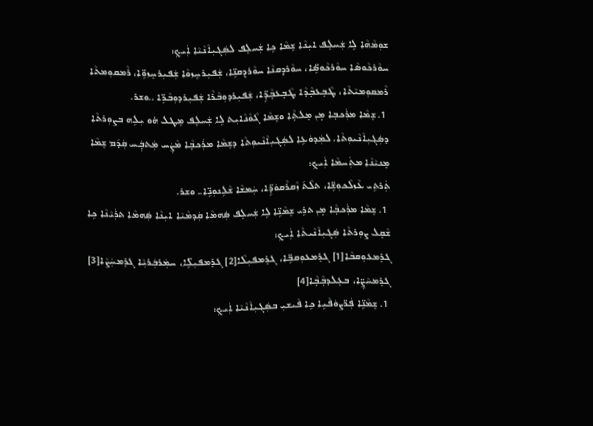ܫܘܼܡܵܗܵܐ ܠܹܐ ܫܲܚܠܸܦ ܐܝܼܢܵܐ ܫܸܡܵܐ ܟܹܐ ܫܲܚܠܸܦ ܠܣܲܓܝܼܐܵܢܵܝܵܐ ܐܲܝܟܼ:
ܚܘܵܪܟܵܘܣܵܐ ܚܘܵܪܟܵܘܣܹ̈ܐ، ܚܘܵܪܕܸܩܢܵܐ ܚܘܵܪܕܸܩܢܹ̈ܐ، ܫܲܦܝܼܪܚܸܙܘܵܐ ܫܲܦܝܼܪܚܸܙܘܹ̈ܐ، ܪܵܡܩܘܼܡܬܵܐ ܪܵܡܩܘܼܡܝܵܬܵܐ، ܛܵܒ݂ܥܒ݂ܵܕܵܐ ܛܵܒ݂ܥܒ݂ܵܕܹ̈ܐ، ܫܲܦܝܼܪܕܘܼܒܵܪܵܐ ܫܲܦܝܼܪܕܘܼܒܵܪܹ̈ܐ ..ܘܫܪ.
 1. ܫܸܡܵܐ ܡܪܲܟܒ݂ܐ ܡ̣ܢ ܡܸܠܬ݂ܵܐ ܘܫܸܡܵܐ ܓܵܘܵܢܵܐܝܼܬ ܠܹܐ ܫܲܚܠܸܦ ܡܸܛܠ ܗ̇ܘ ܝܼܠܹܗ ܒܨܘܼܪܬܵܐ ܕܣܲܓܝܼܐܵܢܵܝܘܼܬܵܐ. ܠܡܲܕܘܿܥܹܐ ܠܣܲܓܝܼܐܵܢܵܝܘܼܬܵܐ ܕܫܸܡܵܐ ܡܪܲܟܒ݂ܵܐ ܡܵܨܲܚ ܡܲܬܒ݂ܲܚ ܩܲܕ݇ܡ ܫܸܡܵܐ ܡܸܢܝܵܢܵܐ ܡܬܲܚܡܵܐ ܐܲܝܟܼ:
ܬܲܪܬܹܝ ܥܵܙܠܵܟܘܼܫܹ̈ܐ، ܬܠܵܬ݇ ܙܵܩܪܵܩܘܿܕܹ̈ܐ، ܚܲܡܫܵܐ ܫܵܠܹܢܘܼܢܹ̈ܐ.. ܘܫܪ.
 1. ܫܸܡܵܐ ܡܪܲܟܒ݂ܵܐ ܡ̣ܢ ܬܪܹܝ ܫܸܡܵܢܹ̈ܐ ܠܹܐ ܫܲܚܠܸܦ ܣܲܗܡܵܐ ܩܲܕܡܵܝܵܐ ܐܝܼܢܵܐ ܣܲܗܡܵܐ ܬܪܲܝܵܢܵܐ ܟܹܐ ܫܵܩܸܠ ܨܘܼܪܬܵܐ ܣܲܓܝܼܐܵܢܵܝܬܵܐ ܐܲܝܟܼ:
ܓܪܸܡܥܘܼܩܒܵܐ[1] ܓܪܸܡܥܘܼܩܒܹ̈ܐ، ܓܪܸܡܦܝܼܠܵܐ[2] ܓܪܸܡܦܝܼܠܹ̈ܐ، ܚܡܲܪܒܲܪܝܼܵܐ ܓܪܸܡܚܲܨܵܐ[3] ܓܪܸܡܚܵܨܹ̈ܐ، ܒܥܸܠܕܒ݂ܵܒ݂ܵܐ[4]
 1. ܫܸܡܵܢܹ̈ܐ ܦܲܪ̈ܨܘܿܦܵܝܹܐ ܟܹܐ ܦܵܝܫܝܼ ܒܣܲܓܝܼܐܵܢܵܝܵܐ ܐܲܝܟܼ: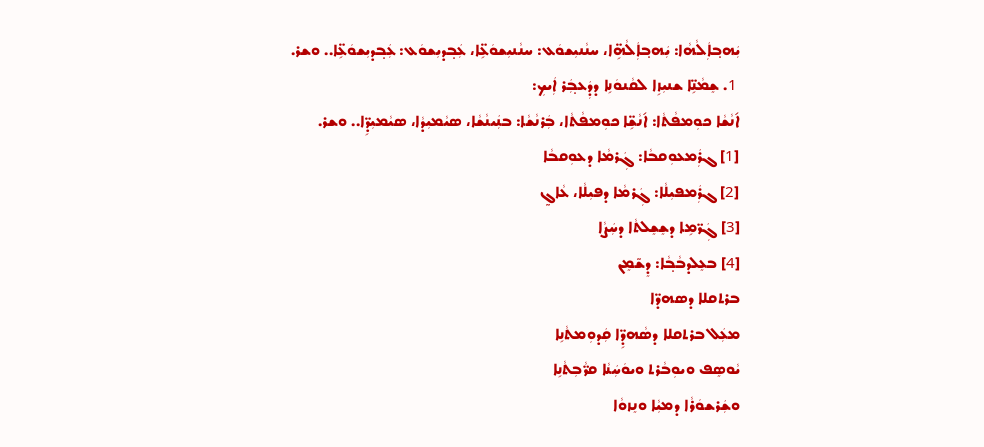ܝܲܗܒ݂ܐܲܠܵܗܵܐ: ܝܲܗܒ݂ܐܲܠܵܗܹ̈ܐ، ܚܢܵܢܝܼܫܘܿܥ: ܚܢܵܢܝܼܫܘܿܥܹ̈ܐ، ܥܲܒ݂ܕܝܼܫܘܿܥ: ܥܲܒ݂ܕܝܼܫܘܿܥܹ̈ܐ.. ܘܫܪ.
 1. ܫܸܡܵܢܹ̈ܐ ܫܢܝܼܙܹܐ ܠܩܵܢܘܿܢܹܐ ܕܕܲܥܒ݂ܲܪ ܐܲܝܟܼ:
ܐ݇ܢܵܫܵܐ ܟܘܼܡܦܵܬܵܐ: ܐ݇ܢܵܫܹ̈ܐ ܟܘܼܡܦܵܬܵܐ، ܒܲܪܢܵܫܵܐ: ܒܢܲܝܢܵܫܵܐ، ܣܝܵܡܝܼܕܵܐ، ܣܝܵܡܝܼܕܹ̈ܐ.. ܘܫܪ.
[1] ܓܪܲܡܥܘܼܩܒܵܐ: ܓܲܪܡܵܐ ܕܥܘܼܩܒܵܐ
[2] ܓܪܲܡܦܝܼܠܵܐ: ܓܲܪܡܵܐ ܕܦܝܼܠܵܐ، ܥܵܐܓ̰
[3] ܓܲܪ̈ܡܹܐ ܕܫܸܫܸܠܬܵܐ ܕܚܲܨܵܐ
[4] ܒܥܸܠܕܒܵܒ݂ܵܐ: ܕܸܫ̃ܡܸܢ
ܒܪܬܩܠܐ ܕܣܗܕ̈ܐ
ܡܥܲܠ ܒܪܬܩܠܐ ܕܣܵܗܕܹ̈ܐ ܩܲܕܘܼܡܬܵܢܹܐ
ܝܵܘܣܸܦ ܘܝܘܼܒܵܪܬ ܘܝܘܿܚܲܢܵܐ ܩܪ̈ܵܒܼܬܵܢܹܐ
ܘܫܲܪܫܘܿܪܵܐ ܕܡܝܼܵܐ ܘܢܸܙܘܵܐ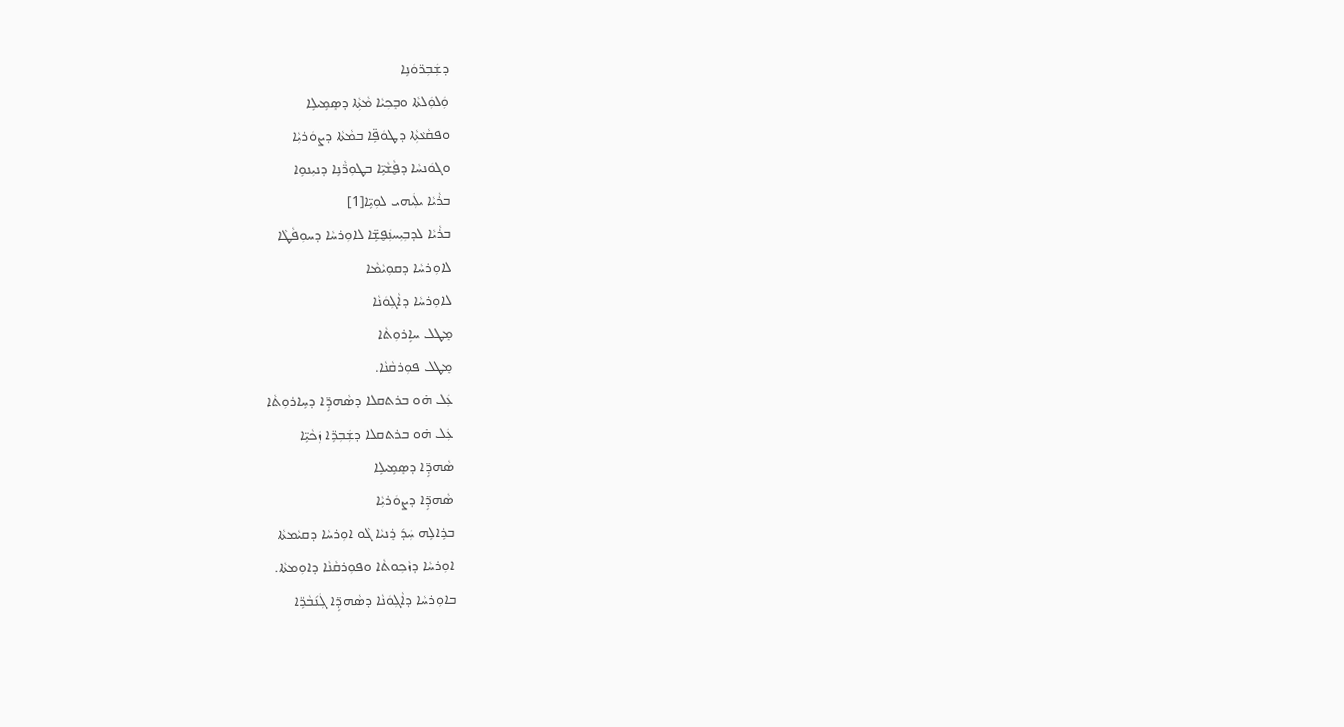ܕܫܲܒܼܪ̈ܘܿܢܹܐ
ܘܲܠܘܲܠܬܵܐ ܘܒܸܟܼܝܵܐ ܡܵܬܼܵܐ ܕܣܸܡܹܝܠܹܐ
ܘܦܩܵܥܵܬܼܵܐ ܕܛܘܿܦܹ̈ܐ ܒܡܵܬܵܐ ܕܨܘܿܪܝܼܵܐ
ܘܓܘܿܢܚܵܐ ܕܦ̮ܵܫܵܝܹ̈ܐ ܒܛܘܼܪ̈ܵܢܹܐ ܕܢܝܼܢܘܹܐ
ܒܪܵܝܵܐ ܝܠܲܝܗܝ ܠܘܼܝܹ̈ܐ[1]
ܒܪܵܝܵܐ ܠܕܒܼܝܼܚܢܲܦ̮ܫܹ̈ܐ ܠܐܘܼܪܚܵܐ ܕܚܘܼܦܵܛܵܐ
ܠܐܘܼܪܚܵܐ ܕܩܘܼܝܵܡܵܐ
ܠܐܘܼܪܚܵܐ ܕܐܵܓܼܘܿܢܵܐ
ܡܸܛܠ ܚܐܹܪܘܼܬܵܐ
ܡܸܛܠ ܦܘܼܪܩܵܢܵܐ.
ܥܲܠ ܗ̇ܘ ܒܪܬܩܠܐ ܕܣܵܗܕܹ̈ܐ ܕܚܹܐܪܘܼܬܵܐ
ܥܲܠ ܗ̇ܘ ܒܪܬܩܠܐ ܕܫܲܒܼܪܹ̈ܐ ܙܲܟܵܝܹ̈ܐ
ܣܵܗܕܹ̈ܐ ܕܣܸܡܹܝܠܹܐ
ܣܵܗܕܹ̈ܐ ܕܨܘܿܪܝܼܵܐ
ܒܪܹܐܠܹܗ ܚܲܕ݇ ܪܸܢܝܵܐ ܓܵܘ ܐܘܼܪܚܵܐ ܕܩܝܵܡܬܵܐ
ܐܘܼܪܚܵܐ ܕܙܵܟܼܘܬܵܐ ܘܦܘܼܪܩܵܢܵܐ ܕܐܘܼܡܬܵܐ.
ܒܐܘܼܪܚܵܐ ܕܐܵܓܼܘܿܢܵܐ ܕܣܵܗܕܹ̈ܐ ܓܲܢ݇ܒܵܪܹ̈ܐ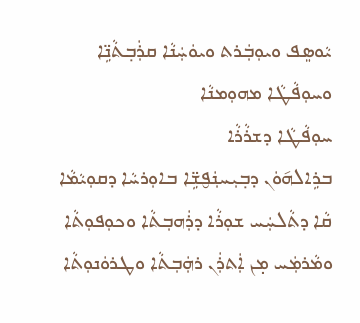ܝܵܘܣܸܦ ܘܝܘܼܒܲܪܬ ܘܝܘܿܚܲܢܵܐ ܩܪܲܒ݂ܬܵܢܹ̈ܐ
ܘܚܘܼܦܵܛܵܐ ܡܗܘܼܡܢܵܐ
ܚܘܼܦܵܛܵܐ ܕܫܪܵܪܵܐ
ܒܪܹܐܠܗ݇ܘܿܢ ܕܒ݂ܝܼܚܢܲܦ̮ܫܹ̈ܐ ܒܐܘܼܪܚܵܐ ܕܩܘܼܝܵܡܵܐ
ܩܵܐ ܕܬܵܠܚܲܚ ܫܘܼܪܵܐ ܕܪܲܗܒܼܬܵܐ ܘܟܘܼܦܘܼܬܵܐ
ܘܡܵܪܡܲܚ ܡ̣ܢ ܐܲܬܪܲܢ ܪܗܲܒܼܬܵܐ ܘܛܪܘܿܢܘܼܬܵܐ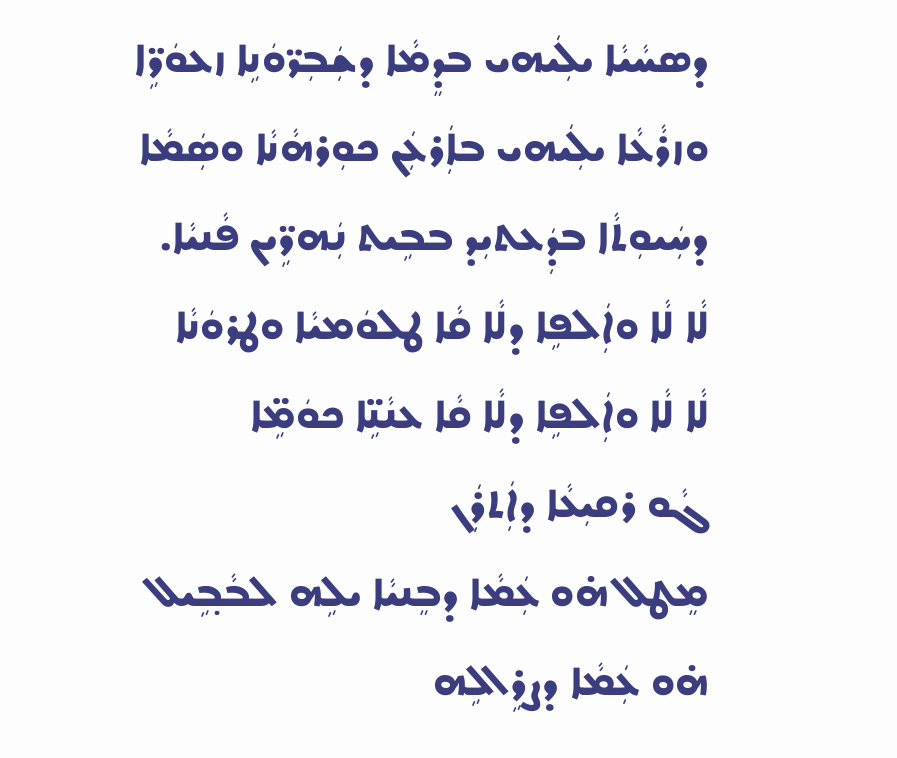ܕܣܚܵܝܵܐ ܝܠܲܝܗܝ ܒܕܸܡܵܐ ܕܫܲܒܼܪ̈ܘܿܢܹܐ ܙܥܘܿܪܹ̈ܐ
ܘܙܪܵܥܵܐ ܝܠܲܝܗܝ ܒܐܲܪܥܲܢ ܟܘܼܪܗܵܢܵܐ ܘܣܲܡܵܐ
ܕܚܲܝܘܼܬܵܐ ܒܕܲܥܬܝܼܕ ܒܒܹܝܬ ܢܲܗܪܹ̈ܝܢ ܦܵܢܝܵܐ.
ܠܵܐ ܠܵܐ ܘܐܲܠܦܹܐ ܕܠܵܐ ܩܵܐ ܛܠܘܿܡܝܵܐ ܘܛܪܘܿܢܵܐ
ܠܵܐ ܠܵܐ ܘܐܲܠܦܹܐ ܕܠܵܐ ܩܵܐ ܥܢܵܢܹ̈ܐ ܟܘܿܡܹ̈ܐ
ܓܵܘ ܪܩܝܼܥܵܐ ܕܐܲܬܪܲܢ
ܡܸܛܠ ܗ̇ܘ ܥܲܡܵܐ ܕܒܸܢܝܵܐ ܝܠܹܗ ܠܒܵܒ݂ܹܝܠ
ܗ̇ܘ ܥܲܡܵܐ ܕܨܪܹܐܠܹܗ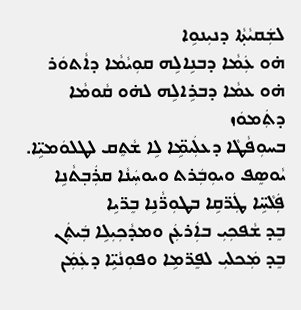ܠܫܲܩܝܵܬ݂ܵܐ ܕܢܝܼܢܘܹܐ
ܗ̇ܘ ܥܲܡܵܐ ܕܒܢܹܐܠܹܗ ܩܘܼܝܵܡܵܐ ܕܐܵܬܘܿܪ
ܗ̇ܘ ܥܡܵܐ ܕܒܪܹܐܠܹܗ ܠܗ̇ܘ ܩܵܘܡܵܐ ܕܬܲܡܘܿܙ
ܒܚܘܼܦܵܛܵܐ ܕܥܠܲܝܡܹ̈ܐ ܠܹܐ ܫܵܬܸܩ ܠܛܠܘܿܡܝܹ̈ܐ.
ܝܵܘܣܸܦ ܘܝܘܼܒܲܪܬ ܘܝܘܚܲܢܵܐ ܩܪܲܒ݂ܬܵܢܹܐ
ܦܲܠܵܚܹ̈ܐ ܛܲܪ̈ܩܹܐ ܒܛܘܼܪ̈ܵܢܹܐ ܒܸܪ̈ܝܹܐ
ܒܸܕ ܫܵܦܟܼܝܼ ܒܐܲܪܥܲܢ ܘܡܕܵܟܼܝܼܠܹܐ ܒܲܝܬܲܢ
ܒܸܕ ܡܲܟܠܝܼ ܠܦܸܪ̈ܡܹܐ ܘܦܘܼܢܵܝܹ̈ܐ ܕܥܲܡܲܢ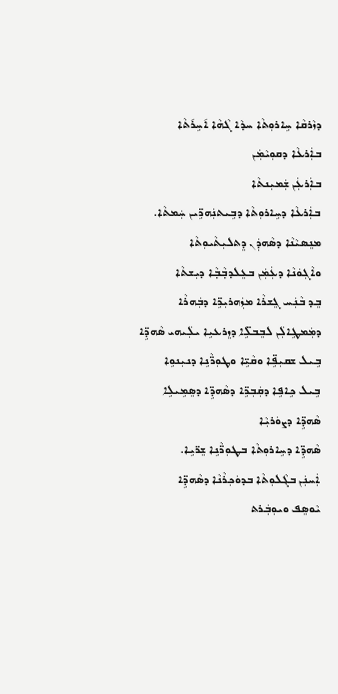ܕܙܵܪܩܵܐ ܚܹܐܪܘܼܬܵܐ ܚܕܵܐ ܓܵܗܵܐ ܐ݇ܚܹܪ݇ܬܵܐ
ܒܐܲܪܥܵܐ ܕܩܘܼܝܵܡܲܢ
ܒܐܲܪܥܲܢ ܫܲܡܝܼܢܬܵܐ
ܒܐܲܪܥܵܐ ܕܚܹܐܪܘܼܬܵܐ ܕܒܹܝܬܢܲܗܪܹ̈ܝܢ ܚܲܡܬܵܐ.
ܡܢܸܣܝܵܢܵܐ ܕܣܵܗܕܲܢ ܕܸܬܠܝܼܬܵܝܘܼܬܵܐ
ܘܐܵܓܼܘܿܢܵܐ ܕܥܲܡܲܢ ܒܥܸܠܕܒ݂ܵܒ݂ܵܐ ܕܝܼܫܬܵܐ
ܒܸܕ ܒܵܢܲܚ ܓܸܫܪܵܐ ܡܙܲܗܪܝܼܪܹ̈ܐ ܕܒܲܗܪܵܐ
ܕܡܲܡܛܹܐܠܲܢ ܠܒܸܒܠܹ̈ܐ ܕܙܸܪܥܝܹܐ ܝܠܲܝܗܝ ܣܵܗܕܹ̈ܐ
ܒܹܝܠ ܫܩܝܼܦܹ̈ܐ ܘܩܵܝܹ̈ܐ ܘܛܘܼܪ̈ܵܢܹܐ ܕܢܝܼܢܘܹܐ
ܒܹܝܠ ܟܹܐܦܹܐ ܕܩܲܒܼܪܹ̈ܐ ܕܣܵܗܕܹ̈ܐ ܕܣܸܡܹܝܠܹܐ
ܣܵܗܕܹ̈ܐ ܕܨܘܿܪܝܼܵܐ
ܣܵܗܕܹ̈ܐ ܕܚܹܐܪܘܼܬܵܐ ܒܛܘܼܪ̈ܵܢܹܐ ܫܸܪ̈ܝܹܐ.
ܐܲܚܢܲܢ ܒܓܵܠܘܼܬܵܐ ܒܕܘܿܟܼܪܵܢܵܐ ܕܣܵܗܕܹ̈ܐ
ܝܵܘܣܸܦ ܘܝܘܼܒܲܪܬ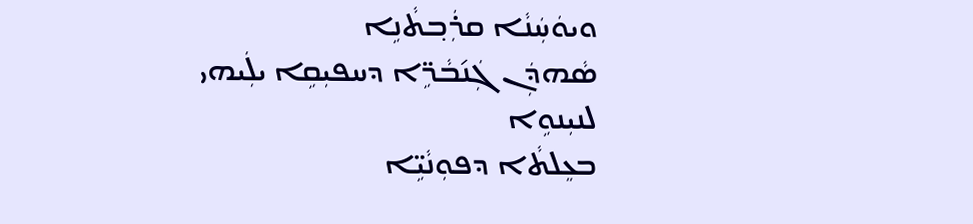ܘܝܘܿܚܲܢܵܐ ܩܪܲܒ݂ܬܵܢܹܐ
ܣܵܗܕܲܢ ܓܲܢ݇ܒܵܪܹ̈ܐ ܕܚܦܝܼܩܹܐ ܝܠܲܝܗܝ ܠܢܝܼܢܘܹܐ
ܒܥܸܠܬܵܐ ܕܦܘܼܢܵܝܹ̈ܐ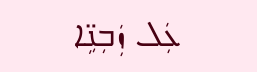ܥܲܠ ܙܲܒܼܢܹ̈ܐ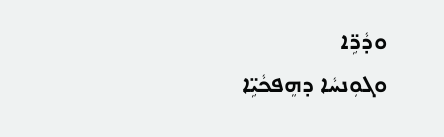ܘܕܵܪܹ̈ܐ
ܘܓܘܼܢܚܵܐ ܕܗܸܦܟܵܝܹ̈ܐ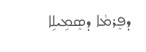ܕܦܸܪܡܵܐ ܕܣܸܡܹܝܠܹܐ